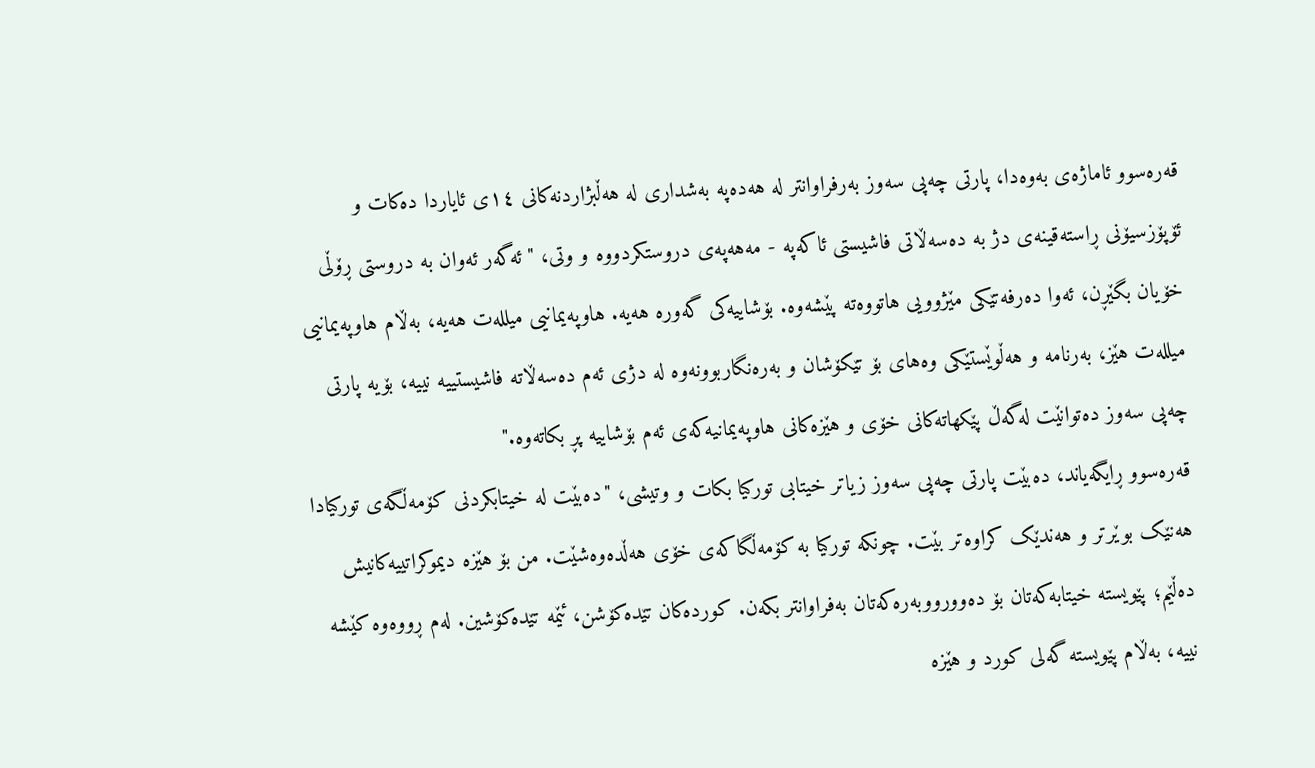قەرەسوو ئاماژەی بەوەدا، پارتی چەپی سەوز بەرفراوانتر لە هەدەپە بەشداری لە هەڵبژاردنەکانی ١٤ی ئایاردا دەکات و ئۆپۆزسیۆنی ڕاستەقینەی دژ بە دەسەڵاتی فاشیستی ئاکەپە - مەهەپەی دروستکردووە و وتی، "ئەگەر ئەوان بە دروستی ڕۆڵی خۆیان بگێڕن، ئەوا دەرفەتێکی مێژوویی هاتووەتە پێشەوە. بۆشاییەکی گەورە هەیە. هاوپەیمانیی میللەت هەیە، بەڵام هاوپەیمانیی میللەت هێز، بەرنامە و هەڵوێستێکی وەهای بۆ تێکۆشان و بەرەنگاربوونەوە لە دژی ئەم دەسەڵاتە فاشیستییە نییە، بۆیە پارتی چەپی سەوز دەتوانێت لەگەڵ پێکهاتەکانی خۆی و هێزەکانی هاوپەیمانیەکەی ئەم بۆشاییە پڕ بکاتەوە."
قەرەسوو ڕایگەیاند، دەبێت پارتی چەپی سەوز زیاتر خیتابی تورکیا بکات و وتیشی، "دەبێت لە خیتابکردنی کۆمەڵگەی تورکیادا هەنێک بوێرتر و هەندێک کراوەتر بێت. چونکە تورکیا بە کۆمەڵگاکەی خۆی هەڵدەوەشێت. من بۆ هێزە دیموکراتییەکانیش دەڵێم؛ پێویستە خیتابەکەتان بۆ دەوورووبەرەکەتان بەفراوانتر بکەن. کوردەکان تێدەکۆشن، ئێمە تێدەکۆشین. لەم ڕووەوە کێشە نییە، بەڵام پێویستە گەلی کورد و هێزە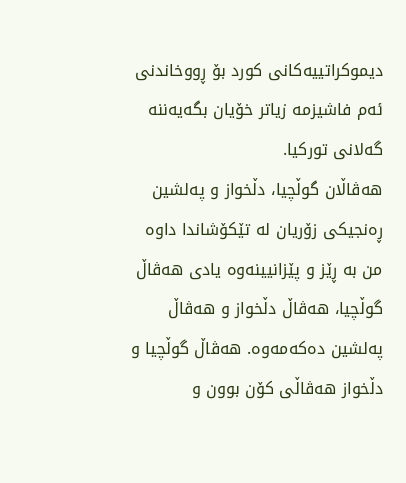دیموکراتییەکانی کورد بۆ ڕووخاندنی ئەم فاشیزمە زیاتر خۆیان بگەیەننە گەلانی تورکیا.
هەڤاڵان گوڵچیا، دڵخواز و پەلشین ڕەنجیکی زۆریان لە تێکۆشاندا داوە
من بە ڕێز و پێزانیینەوە یادی هەڤاڵ گوڵچیا، هەڤاڵ دڵخواز و هەڤاڵ پەلشین دەکەمەوە. هەڤاڵ گوڵچیا و دڵخواز هەڤاڵی کۆن بوون و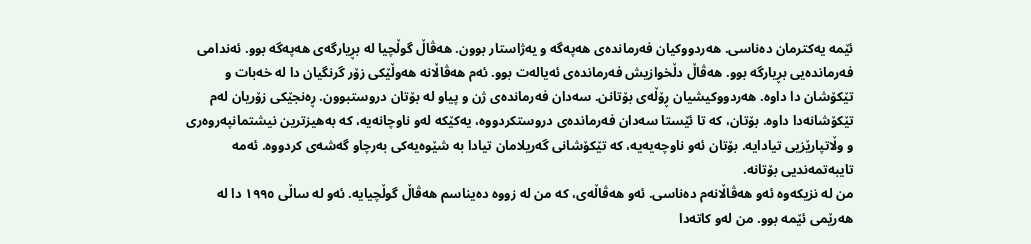ئێمە یەکترمان دەناسی. هەردووکیان فەرماندەی هەپەگە و یەژاستار بوون. هەڤاڵ گوڵچیا لە بڕیارگەی هەپەگە بوو. ئەندامی فەرماندەیی بڕیارگە بوو. هەڤاڵ دڵخوازیش فەرماندەی ئەیالەت بوو. ئەم هەڤاڵانە هەوڵێکی زۆر گرنگیان دا لە خەبات و تێکۆشان دا داوە. هەردووکیشیان ڕۆڵەی بۆتانن. سەدان فەرماندەی ژن و پیاو لە بۆتان دروستبوون. ڕەنجێکی زۆریان لەم تێکۆشانەدا داوە. بۆتان، کە تا ئێستا سەدان فەرماندەی دروستکردووە، یەکێکە لەو ناوچانەیە، کە بەهیزترین نیشتمانپەروەری و وڵاتپارێزیی تیادایە. بۆتان ئەو ناوچەیەیە، کە تێکۆشانی گەریلامان تیادا بە شێوەیەکی بەرچاو گەشەی کردووە. ئەمە تایبەتمەندیی بۆتانە.
من لە نزیکەوە ئەو هەڤاڵانەم دەناسی. ئەو هەڤاڵەی، کە من لە زووە دەیناسم هەڤاڵ گوڵچیایە. ئەو لە ساڵی ١٩٩٥ دا لە هەرێمی ئێمە بوو. من لەو کاتەدا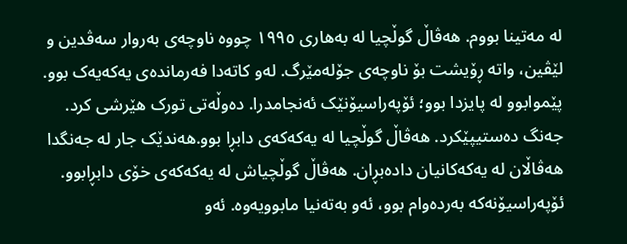لە مەتینا بووم. هەڤاڵ گوڵچیا لە بەهاری ١٩٩٥ چووە ناوچەی بەروار سەڤدین و لێڤین، واتە ڕۆیشت بۆ ناوچەی جۆلەمێرگ. لەو کاتەدا فەرماندەی یەکەیەک بوو. پێموابوو لە پایزدا بوو؛ ئۆپەراسیۆنێک ئەنجامدرا. دەوڵەتی تورک هێرشی کرد. جەنگ دەستیپێکرد. هەڤاڵ گوڵچیا لە یەکەکەی دابڕا بوو.هەندێک جار لە جەنگدا هەڤاڵان لە یەکەکانیان دادەبڕان. هەڤاڵ گوڵچیاش لە یەکەکەی خۆی دابڕابوو. ئۆپەراسیۆنەکە بەردەوام بوو، ئەو بەتەنیا مابوویەوە. ئەو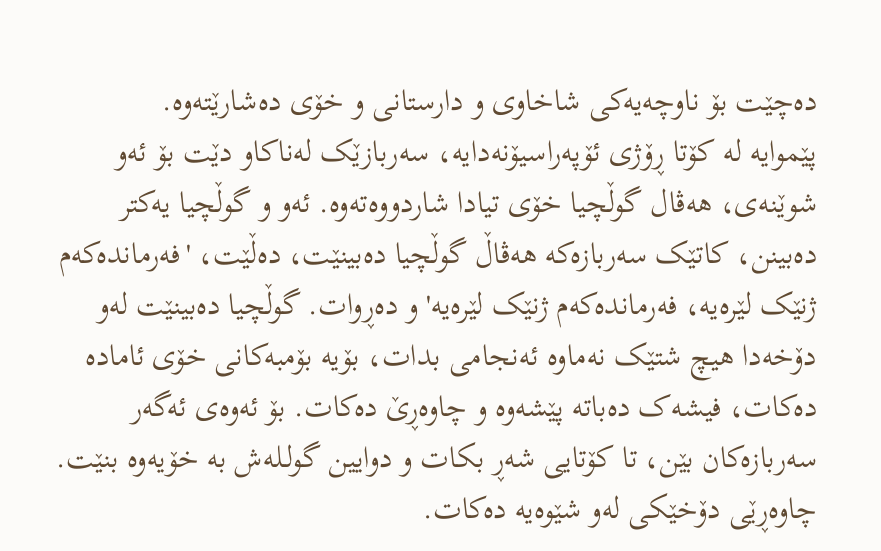دەچێت بۆ ناوچەیەکی شاخاوی و دارستانی و خۆی دەشارێتەوە.
پێموایە لە کۆتا ڕۆژی ئۆپەراسیۆنەدایە، سەربازێک لەناکاو دێت بۆ ئەو شوێنەی، هەڤال گوڵچیا خۆی تیادا شاردووەتەوە. ئەو و گوڵچیا یەکتر دەبینن، کاتێک سەربازەکە هەڤاڵ گوڵچیا دەبینێت، دەڵێت، 'فەرماندەکەم ژنێک لێرەیە، فەرماندەکەم ژنێک لێرەیە' و دەڕوات. گوڵچیا دەبینێت لەو دۆخەدا هیچ شتێک نەماوە ئەنجامی بدات، بۆیە بۆمبەکانی خۆی ئامادە دەکات، فیشەک دەباتە پێشەوە و چاوەڕێ دەکات. بۆ ئەوەی ئەگەر سەربازەکان بێن، تا کۆتایی شەڕ بکات و دوایین گولـلەش بە خۆیەوە بنێت. چاوەڕێی دۆخێکی لەو شێوەیە دەکات.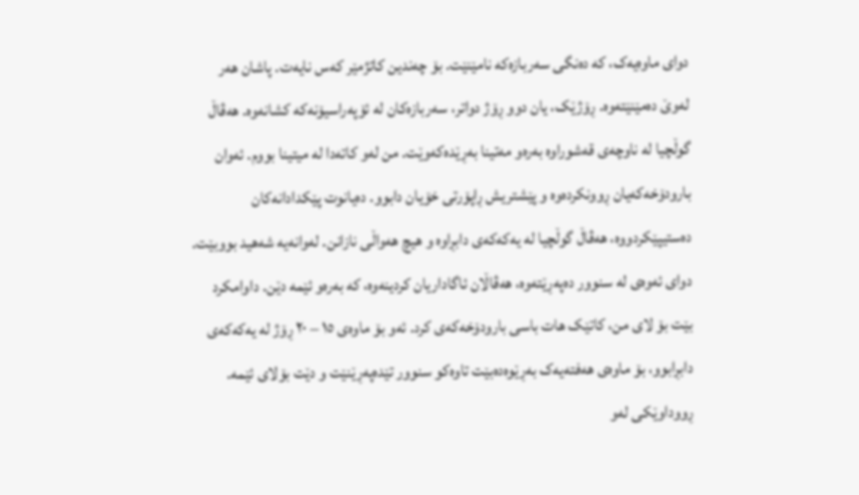دوای ماوەیەک، کە دەنگی سەربازەکە نامێنێت. بۆ چەندین کاتژمێر کەس نایەت. پاشان هەر لەوێ دەمێنێتەوە. ڕۆژێک، یان دوو ڕۆژ دواتر، سەربازەکان لە ئۆپەراسیۆنەکە کشانەوە. هەڤاڵ گوڵچیا لە ناوچەی قەشوراوە بەرەو مەتینا بەڕێدەکەوێت. من لەو کاتەدا لە میتینا بووم. ئەوان بارودۆخەکەیان ڕوونکردەوە و پێشتریش ڕاپۆرتی خۆیان دابوو. دەیانوت پێکدادانەکان دەستیپێکردووە، هەڤاڵ گوڵچیا لە یەکەکەی دابڕاوە و هیچ هەواڵی نازانن. لەوانەیە شەهید بووبێت. دوای ئەوەی لە سنوور دەپەڕێتەوە، هەڤاڵان ئاگاداریان کردینەوە، کە بەرەو ئێمە دێن. داوامکرد بێت بۆ لای من، کاتێک هات باسی بارودۆخەکەی کرد. ئەو بۆ ماوەی ١٥ – ٢٠ ڕۆژ لە یەکەکەی دابڕابوو، بۆ ماوەی هەفتەیەک بەڕێوەدەبێت تاوەکو سنوور تێدەپەڕێنێت و دێت بۆلای ئێمە. ڕووداوێکی لەو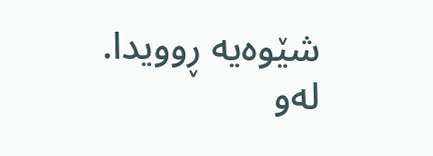شێوەیە ڕوویدا.
لەو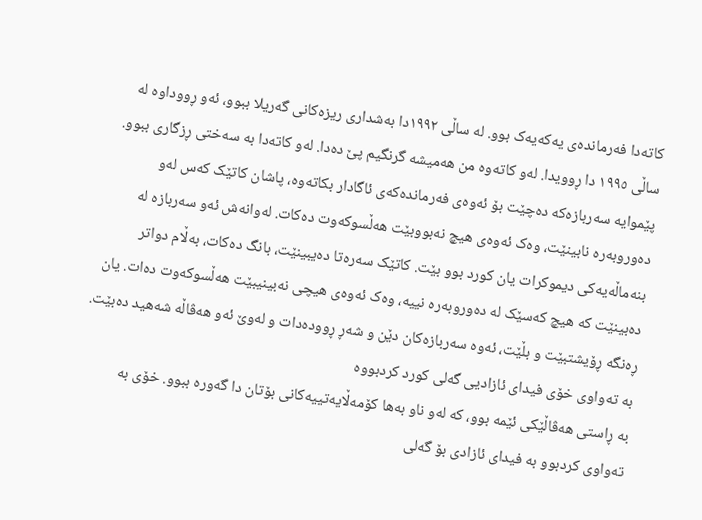کاتەدا فەرماندەی یەکەیەک بوو. لە ساڵی ١٩٩٢دا بەشداری ریزەکانی گەریلا ببوو، ئەو ڕووداوە لە ساڵی ١٩٩٥ دا ڕوویدا. لەو کاتەوە من هەمیشە گرنگیم پێ دەدا. لەو کاتەدا بە سەختی ڕزگاری ببوو. پێموایە سەربازەکە دەچێت بۆ ئەوەی فەرماندەکەی ئاگادار بکاتەوە، پاشان کاتێک کەس لەو دەوروبەرە نابینێت، وەک ئەوەی هیچ نەبووبێت هەڵسوکەوت دەکات. لەوانەش ئەو سەربازە لە بنەماڵەیەکی دیموکرات یان کورد بوو بێت. کاتێک سەرەتا دەیبینێت، بانگ دەکات، بەڵام دواتر دەبینێت کە هیچ کەسێک لە دەوروبەرە نییە، وەک ئەوەی هیچی نەبینیبێت هەڵسوکەوت دەات. یان ڕەنگە ڕۆیشتبێت و بڵێت، ئەوە سەربازەکان دێن و شەڕ ڕوودەدات و لەوێ ئەو هەڤاڵە شەهید دەبێت.
بە تەواوی خۆی فیدای ئازادیی گەلی کورد کردبووە
بە ڕاستی هەڤاڵێکی ئێمە بوو، کە لەو ناو بەها کۆمەڵایەتییەکانی بۆتان دا گەورە ببوو. خۆی بە تەواوی کردبوو بە فیدای ئازادی بۆ گەلی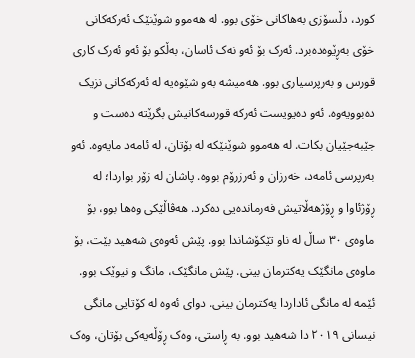کورد، دڵسۆزی بەهاکانی خۆی بوو. لە هەموو شوێنێک ئەرکەکانی خۆی بەڕێوەدەبرد. ئەرک بۆ ئەو نەک ئاسان، بەڵکو بۆ ئەو ئەرک کاری قورس و بەرپرسیاری بوو. هەمیشە بەو شێوەیە لە ئەرکەکانی نزیک دەبوویەوە. ئەو دەیویست ئەرکە قورسەکانیش بگرێتە دەست و جێبەجێیان بکات. لە هەموو شوێنێکە لە بۆتان، لە ئامەد مایەوە. ئەو بەرپرسی ئامەد، خەرزان و ئەرزرۆم بووە. پاشان لە زۆر بواردا؛ لە ڕۆژئاوا و ڕۆژهەڵاتیش فەرماندەیی دەکرد. هەڤاڵێکی وەها بوو، بۆ ماوەی ۳۰ ساڵ لە ناو تێکۆشاندا بوو. پێش ئەوەی شەهید بێت، بۆ ماوەی مانگێک یەکترمان بینی. پێش مانگێک، مانگ و نیوێک بوو. ئێمە لە مانگی ئاداردا یەکترمان بینی. دوای ئەوە لە کۆتایی مانگی نیسانی ۲۰۱۹ دا شەهید بوو. بە ڕاستی، وەک ڕۆڵەیەکی بۆتان، وەک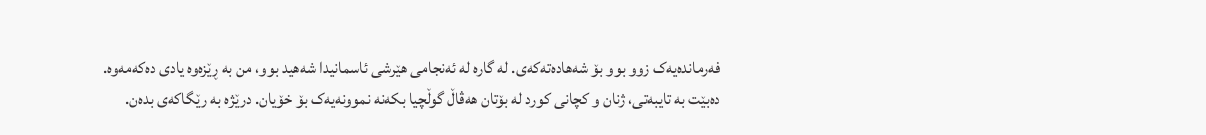فەرماندەیەک زوو بوو بۆ شەهادەتەکەی. لە گارە لە ئەنجامی هێرشی ئاسمانیدا شەهید بوو، من بە ڕێزەوە یادی دەکەمەوە.
دەبێت بە تایبەتی، ژنان و کچانی کورد لە بۆتان هەڤاڵ گوڵچیا بکەنە نموونەیەک بۆ خۆیان. درێژە بە رێگاکەی بدەن.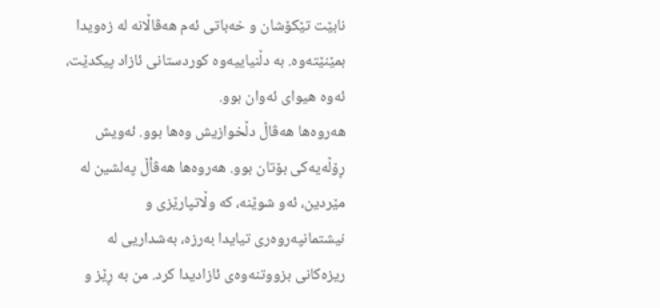نابێت تێکۆشان و خەباتی ئەم هەڤاڵانە لە زەویدا بمێنێتەوە. به دڵنیاییەوه کوردستانی ئازاد پیکدێت، ئەوە هیوای ئەوان بوو.
هەروەها هەڤاڵ دڵخوازیش وەها بوو. ئەویش ڕۆڵەیەکی بۆتان بوو. هەروەها هەڤأڵ پەلشین لە مێردین، ئەو شوێنە، کە وڵاتپارێزی و نیشتمانپەروەری تیایدا بەرزە، بەشداریی لە ریزەکانی بزووتنەوەی ئازادیدا کرد. من بە ڕێز و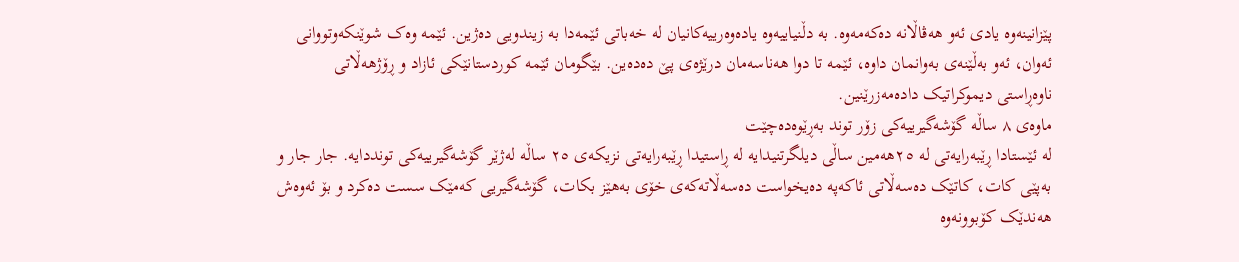پێزانینەوە یادی ئەو هەڤاڵانە دەکەمەوە. بە دڵنیاییەوە یادەوەرییەکانیان لە خەباتی ئێمەدا بە زیندویی دەژین. ئێمە وەک شوێنکەوتووانی ئەوان، ئەو بەڵێنەی بەوانمان داوە، ئێمە تا دوا هەناسەمان درێژەی پێ دەدەین. بێگومان ئێمە کوردستانێکی ئازاد و ڕۆژهەڵاتی ناوەڕاستی دیموکراتیک دادەمەزرێنین.
ماوەی ٨ ساڵە گۆشەگیرییەکی زۆر توند بەڕێوەدەچێت
لە ئێستادا ڕێبەرایەتی لە ٢٥هەمین ساڵی دیلگرتنیدایە لە ڕاستیدا ڕێبەرایەتی نزیکەی ٢٥ ساڵە لەژێر گۆشەگیرییەکی تونددایە. جار جار و بەپێی کات، کاتێک دەسەڵاتی ئاکەپە دەیخواست دەسەڵاتەکەی خۆی بەهێز بکات، گۆشەگیریی کەمێک سست دەکرد و بۆ ئەوەش هەندێک کۆبوونەوە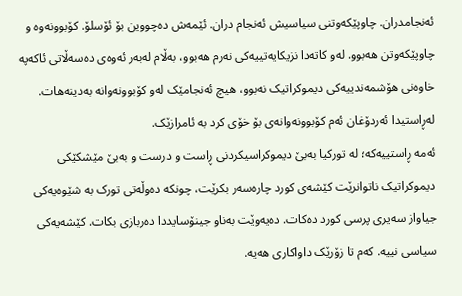ئەنجامدران. چاوپێکەوتنی سیاسیش ئەنجام دران. ئێمەش دەچووین بۆ ئۆسلۆ. کۆبوونەوە و چاوپێکەوتن هەبوو. لەو کاتەدا نزیکایەتییەکی نەرم هەبوو، بەڵام لەبەر ئەوەی دەسەڵاتی ئاکەپە خاوەنی هۆشمەندییەکی دیموکراتیک نەبوو، هیچ ئەنجامێک لەو کۆبوونەوانە بەدینەهات. لەڕاستیدا ئەردۆغان ئەم کۆبوونەوانەی بۆ خۆی کرد بە ئامرازێک.
ئەمە ڕاستییەکە؛ لە تورکیا بەبێ دیموکراسیکردنی ڕاست و درست و بەبێ مێشکێکی دیموکراتیک ناتوانرێت کێشەی کورد چارەسەر بکرێت، چونکە دەوڵەتی تورک بە شێوەیەکی جیاواز سەیری پرسی کورد دەکات. دەیەوێت بەناو جینۆسایددا دەربازی بکات. کێشەیەکی سیاسی نییە. کەم تا زۆرێک داواکاری هەیە.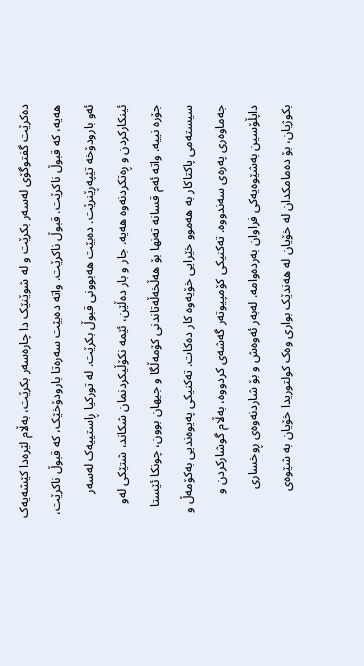دەکرێت گفتوگۆی لەسەر بکرێت و لە شوێنێک دا چارەسەر بکرێت، بەڵام لێرەدا کێشەیەک هەیە، کە قبوڵ ناکرێت. قبوڵ ناکرێت. واتە دەبێت سەرەتا بارودۆخێک، کە قبوڵ ناکرێت، ئەو بارودۆخە تێپەڕێنرێت. دەبێت هەبوونی قبوڵ بکرێت. لە تورکیا ڕاستییەک لەسەر ئینکارکردن و ڕەتکردنەوە هەیە. جار و بار دەڵێن، ئێمە نکۆڵیکردنمان شکاند، شتێکی لەو جۆرە نییە. واتە ئەم قسانە تەنها بۆ هەڵخەڵەتاندنی کۆمەڵگا و جیهان بوون، چونکا ئێستا سیستەمی پاکتاکار بە هەموو خێرایی خۆیەوە کار دەکات. تەکنیکی پەیوەندیی بەکۆمەڵ و جەماوەری پەرەی سەندووە. تەکنیکی کۆمپیوتەر گەشەی کردووە، بەڵام گوشارکردن و داپڵۆسین بەشێوەیەکی فراوان بەردەوامە. لەبەر ئەوەش و بۆ شاردنەوەی ڕوخساری بکوژیان، بۆ دەمامکدان لە خۆیان لە هەندێک بواری وەک کولتوریدا خۆیان بە شێوەی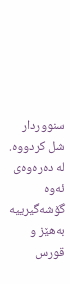سنووردار شل کردووە. لە دەرەوەی ئەوە گۆشەگیرییە بەهێز و قورس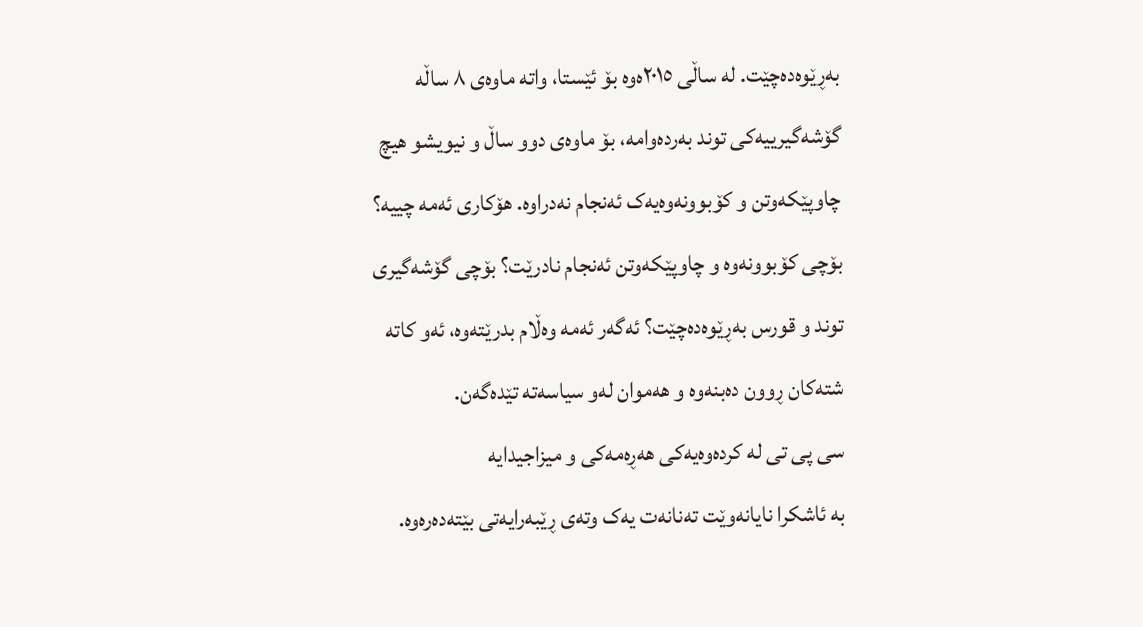بەڕێوەدەچێت. لە ساڵی ٢٠١٥ەوە بۆ ئێستا، واتە ماوەی ٨ ساڵە گۆشەگیرییەکی توند بەردەوامە، بۆ ماوەی دوو ساڵ و نیویشو هیچ چاوپێکەوتن و کۆبوونەوەیەک ئەنجام نەدراوە. هۆکاری ئەمە چییە؟ بۆچی کۆبوونەوە و چاوپێکەوتن ئەنجام نادرێت؟ بۆچی گۆشەگیری توند و قورس بەڕێوەدەچێت؟ ئەگەر ئەمە وەڵام بدرێتەوە، ئەو کاتە شتەکان ڕوون دەبنەوە و هەموان لەو سیاسەتە تێدەگەن.
سی پی تی لە کردەوەیەکی هەڕەمەکی و میزاجیدایە
بە ئاشکرا نایانەوێت تەنانەت یەک وتەی ڕێبەرایەتی بێتەدەرەوە.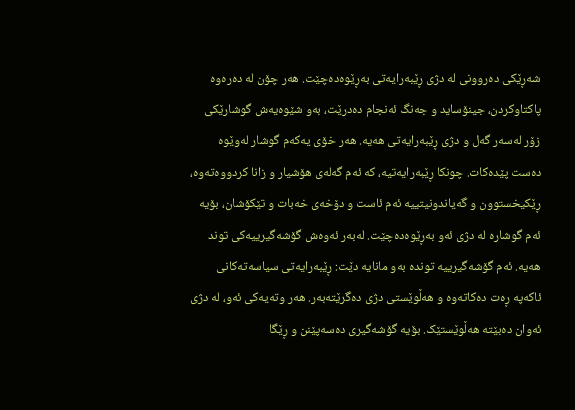شەڕێکی دەروونی لە دژی ڕێبەرایەتی بەڕێوەدەچێت. هەر چۆن لە دەرەوە پاکتاوکردن، جینۆساید و جەنگ ئەنجام دەدرێت، بەو شێوەیەش گوشارێکی زۆر لەسەر گەل و دژی ڕێبەرایەتی هەیە. هەر خۆی یەکەم گوشار لەوێوە دەست پێدەکات. چونکا ڕێبەرایەتیە، کە ئەم گەلەی هۆشیار و زانا کردووەتەوە، ڕێکیخستوون و گەیاندونیتییە ئەم ئاست و دۆخەی خەبات و تێکۆشان، بۆیە ئەم گوشارە لە دژی ئەو بەڕێوەدەچێت. لەبەر ئەوەش گۆشەگیرییەکی توند هەیە. ئەم گۆشەگیرییە توندە بەو مانایە دێت: ڕێبەرایەتی سیاسەتەکانی ئاکەپە ڕەت دەکاتەوە و هەڵوێستی دژی دەگرێتەبەر. هەر وتەیەکی ئەو، لە دژی ئەوان دەبێتە هەڵوێستێک. بۆیە گۆشەگیری دەسەپێنن و ڕێگا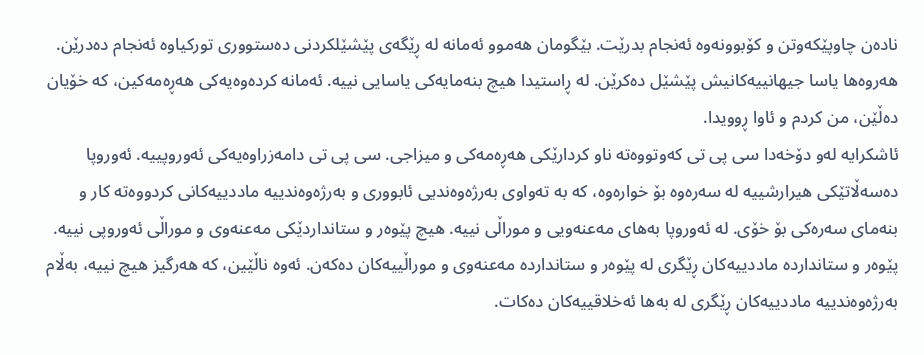نادەن چاوپێکەوتن و کۆبوونەوە ئەنجام بدرێت. بێگومان هەموو ئەمانە لە ڕێگەی پێشێلکردنی دەستووری تورکیاوە ئەنجام دەدرێن. هەروەها یاسا جیهانییەکانیش پێشێل دەکرێن. لە ڕاستیدا هیچ بنەمایەکی یاسایی نییە. ئەمانە کردەوەیەکی هەڕەمەکین، کە خۆیان دەڵێن، من کردم و ئاوا ڕوویدا.
ئاشکرایە لەو دۆخەدا سی پی تی کەوتووەتە ناو کردارێکی هەڕەمەکی و میزاجی. سی پی تی دامەزراوەیەکی ئەوروپییە. ئەوروپا دەسەڵاتێکی هیرارشییە لە سەرەوە بۆ خوارەوە، کە بە تەواوی بەرژەوەندیی ئابووری و بەرژەوەندییە ماددییەکانی کردووەتە کار و بنەمای سەرەکی بۆ خۆی. لە ئەوروپا بەهای مەعنەویی و موراڵی نییە. هیچ پێوەر و ستانداردێکی مەعنەوی و موراڵی ئەوروپی نییە. پێوەر و ستانداردە ماددییەکان ڕێگری لە پێوەر و ستانداردە مەعنەوی و موراڵییەکان دەکەن. ئەوە ناڵێین، کە هەرگیز هیچ نییە، بەڵام بەرژەوەندییە ماددییەکان ڕێگری لە بەها ئەخلاقییەکان دەکات.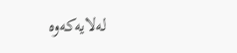لەلایەکەوە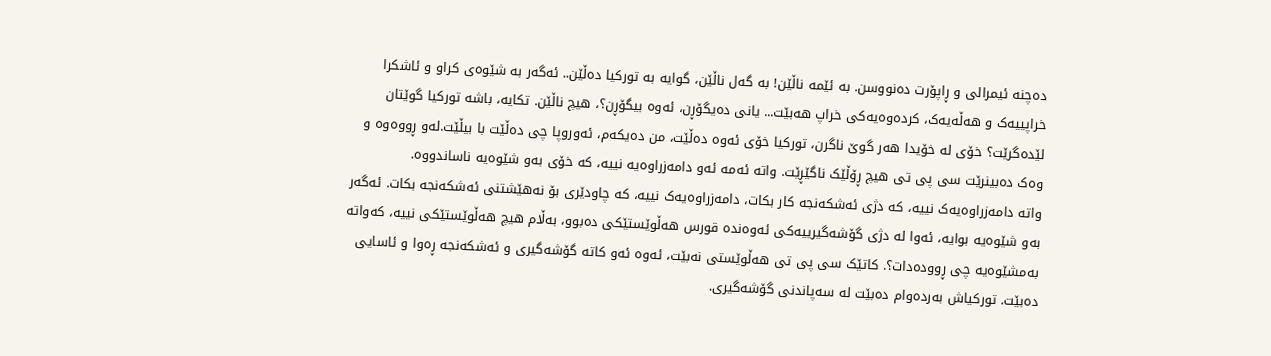دەچنە ئیمرالی و ڕاپۆرت دەنووسن. بە ئێمە ناڵێن! بە گەل ناڵێن، گوایە بە تورکیا دەڵێن.. ئەگەر بە شێوەی کراو و ئاشکرا خراپییەک و هەڵەیەک، کردەوەیەکی خراپ هەبێت... یانی دەیگۆڕن، ئەوە بیگۆڕن؟، هیچ ناڵێن. تکایە، باشە تورکیا گوێتان لێدەگرێت؟ خۆی لە خۆیدا هەر گوێ ناگرن، تورکیا خۆی ئەوە دەڵێت، من دەیکەم، ئەوروپا چی دەڵێت با بیڵێت.لەو ڕووەوە و وەک دەبینرێت سی پی تی هیچ ڕۆڵێک ناگێڕێت. واتە ئەمە ئەو دامەزراوەیە نییە، کە خۆی بەو شێوەیە ناساندووە.
واتە دامەزراوەیەک نییە، کە دژی ئەشکەنجە کار بکات، دامەزراوەیەک نییە، کە چاودێری بۆ نەهێشتنی ئەشکەنجە بکات. ئەگەر بەو شێوەیە بوایە، ئەوا لە دژی گۆشەگیرییەکی ئەوەندە قورس هەڵوێستێکی دەبوو، بەڵام هیچ هەڵوێستێکی نییە، کەواتە بەمشێوەیە چی ڕوودەدات؟. کاتێک سی پی تی هەڵوێستی نەبێت، ئەوە ئەو کاتە گۆشەگیری و ئەشکەنجە ڕەوا و ئاسایی دەبێت. تورکیاش بەردەوام دەبێت لە سەپاندنی گۆشەگیری.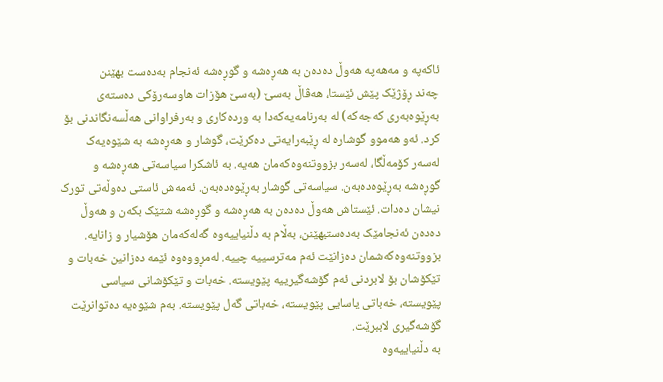ئاکەپە و مەهەپە هەوڵ دەدەن بە هەڕەشە و گوڕەشە ئەنجام بەدەست بهێنن
چەند ڕۆژێک پێش ئێستا، هەڤاڵ بەسێ (بەسێ هۆزات هاوسەرۆکی دەستەی بەڕێوەبەری کەجەکە) لە بەرنامەیەکەدا بە وردەکاری و بەرفراوانی هەڵسەنگاندنی بۆ کرد. ئەو هەموو گوشارە لە ڕێبەرایەتی دەکرێت، گوشار و هەڕەشە بە شێوەیەک لەسەر کۆمەڵگا، لەسەر بزووتنەوەکەمان هەیە. بە ئاشکرا سیاسەتی هەڕەشە و گوڕەشە بەڕێوەدەبەن. سیاسەتی گوشار بەڕێوەدەبەن. ئەمەش ئاستی دەوڵەتی تورک نیشان دەدات. ئێستاش هەوڵ دەدەن بە هەڕەشە و گوڕەشە شتێک بکەن و هەوڵ دەدەن ئەنجامێک بەدەستبهێنن، بەڵام بە دڵنیاییەوە گەلەکەمان هۆشیار و زانایە. بزووتنەوەکەشمان دەزانێت ئەم مەترسییە چییە. لەمڕووەوە ئێمە دەزانین خەبات و تێکۆشان بۆ لابردنی ئەم گۆشەگیرییە پێویستە. خەبات و تێکۆشانی سیاسی پێویستە، خەباتی یاسایی پێویستە، خەباتی گەل پێویستە. بەم شێوەیە دەتوانرێت گۆشەگیری لاببرێت.
بە دڵنیاییەوە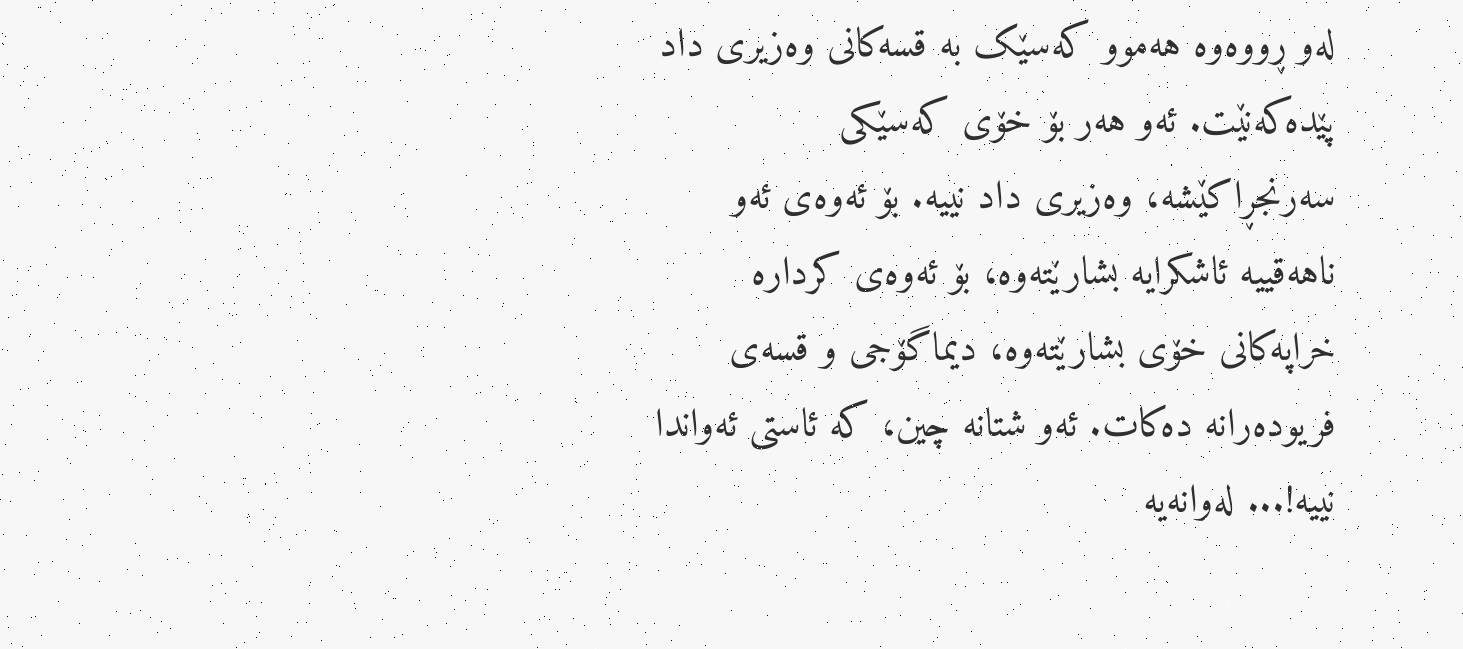لەو ڕووەوە هەموو کەسێک بە قسەکانی وەزیری داد پێدەکەنێت. ئەو هەر بۆ خۆی کەسێکی سەرنجڕاکێشە، وەزیری داد نییە. بۆ ئەوەی ئەو ناهەقییە ئاشکرایە بشارێتەوە، بۆ ئەوەی کردارە خراپەکانی خۆی بشارێتەوە، دیماگۆجی و قسەی فریودەرانە دەکات. ئەو شتانە چین، کە ئاستی ئەواندا نییە!... لەوانەیە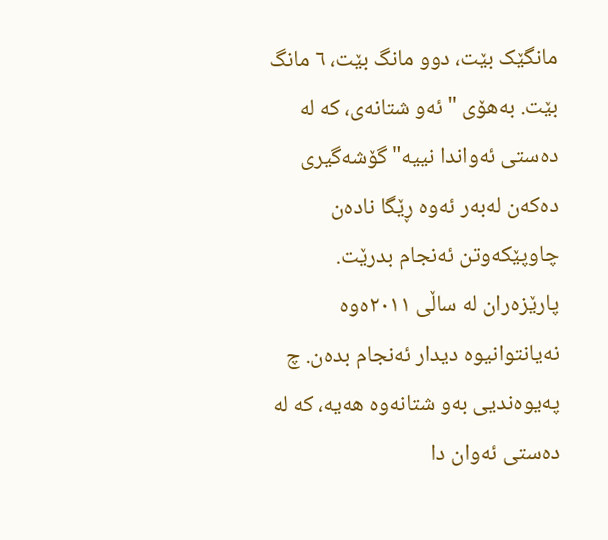مانگێک بێت، دوو مانگ بێت، ٦ مانگ بێت. بەهۆی "ئەو شتانەی، کە لە دەستی ئەواندا نییە" گۆشەگیری دەکەن لەبەر ئەوە ڕێگا نادەن چاوپێکەوتن ئەنجام بدرێت. پارێزەران لە ساڵی ٢٠١١ەوە نەیانتوانیوە دیدار ئەنجام بدەن. چ پەیوەندیی بەو شتانەوە هەیە، کە لە دەستی ئەوان دا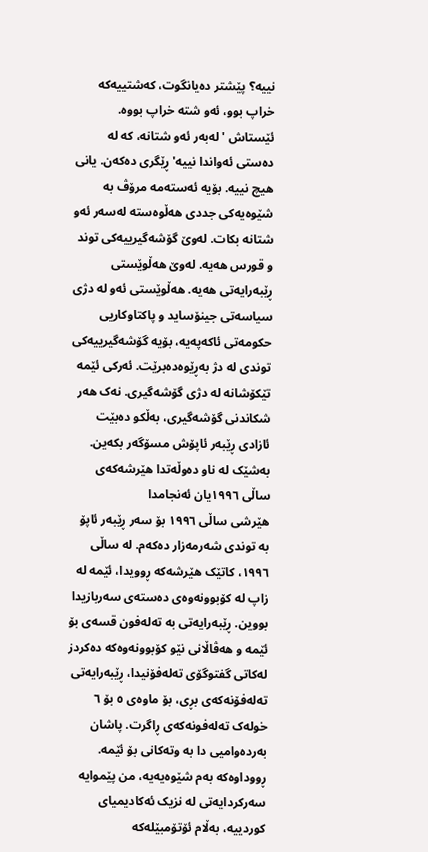نییە؟ پێشتر دەیانگوت، کەشتییەکە خراپ بوو، ئەو شتە خراپ بووە. ئێستاش 'لەبەر ئەو شتانە، کە لە دەستی ئەواندا نییە' ڕێگری دەکەن. یانی هیچ نییە. بۆیە ئەستەمە مرۆڤ بە شێوەیەکی جددی هەڵوەستە لەسەر ئەو شتانە بکات. لەوێ گۆشەگیرییەکی توند و قورس هەیە. لەوێ هەڵوێستی ڕێبەرایەتی هەیە. هەڵوێستی ئەو لە دژی سیاسەتی جینۆساید و پاکتاوکاریی حکومەتی ئاکەپەیە، بۆیە گۆشەگیرییەکی توندی لە دژ بەڕێوەدەبرێت. ئەرکی ئێمە تێکۆشانە لە دژی گۆشەگیری. نەک هەر شکاندنی گۆشەگیری، بەڵکو دەبێت ئازادی ڕێبەر ئاپۆش مسۆگەر بکەین.
بەشێک لە ناو دەوڵەتدا هێرشەکەی ساڵی ١٩٩٦یان ئەنجامدا
هێرشی ساڵی ۱۹۹٦ بۆ سەر ڕێبەر ئاپۆ بە توندی شەرمەزار دەکەم. لە ساڵی ۱۹۹٦، کاتێک هێرشەکە ڕوویدا، ئێمە لە زاپ لە کۆبوونەوەی دەستەی سەربازیدا بووین. ڕێبەرایەتی بە تەلەفون قسەی بۆ ئێمە و هەڤاڵانی نێو کۆبوونەوەکە دەکردز لەکاتی گفتوگۆی تەلەفۆنیدا، ڕێبەرایەتی تەلەفۆنەکەی بڕی، بۆ ماوەی ٥ بۆ ٦ خولەک تەلەفونەکەی ڕاگرت. پاشان بەردەوامیی دا بە وتەکانی بۆ ئێمە. ڕووداوەکە بەم شێوەیەیە، من پێموایە سەرکردایەتی لە نزیک ئەکادیمیای کوردییە، بەڵام ئۆتۆمبێلەکە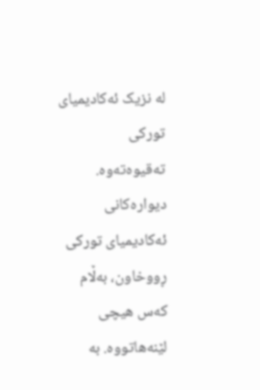لە نزیک ئەکادیمیای تورکی تەقیوەتەوە.
دیوارەکانی ئەکادیمیای تورکی ڕووخاون، بەڵام کەس هیچی لێنەهاتووە. بە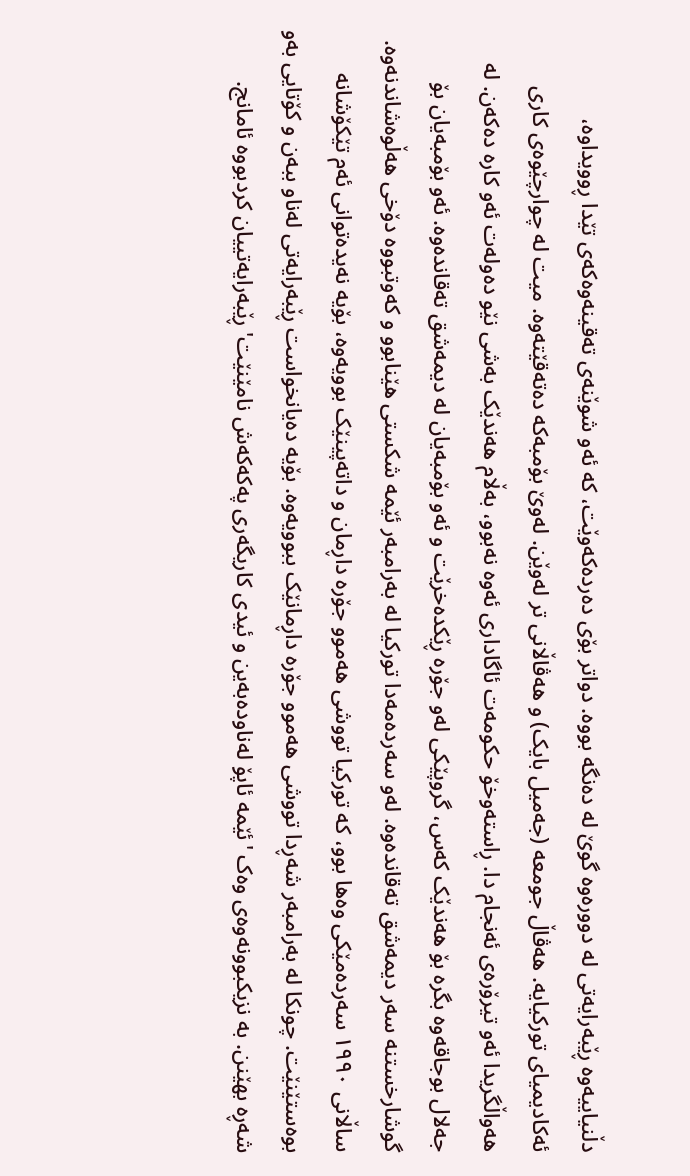دڵنیاییەوە ڕێبەرایەتی لە دوورەوە گوێ لە دەنگە بووە. دواتر بۆی دەردەکەوێت، کە ئەو شوێنەی تەقینەوەکەی تێدا ڕوویداوە، ئەکادیمیای تورکیایە. هەڤاڵ جومعە (جەمیل بایک) و هەڤاڵانی تر لەوێن. لەوێ بۆمبەکە دەتەقێتەوە. میت لە چوارچێوەی کاری هەواڵگریدا ئەو تیرۆرەی ئەنجام دا. ڕاستەوخۆ حکومەت ئاگاداری ئەوە نەبوو، بەڵام هەندێک بەشی نێو دەولەت ئەو کارە دەکەن. لە جەلال بوجاقەوە بگرە بۆ هەندێک کەس، گروپێکی لەو جۆرە ڕێکدەخرێت و ئەو بۆمبەیان لە دیمەشق تەقاندەوە. ئەو بۆمبەیان بۆ گوشارخستنە سەر دیمەشق تەقاندەوە. لەو سەردەمەدا تورکیا لە بەرامبەر ئێمە شکستی هێنابوو و کەوتبووە دۆخی هەڵوەشاندنەوە. ساڵانی ۱۹۹۰ سەردەمێکی وەها بوو، کە تورکیا تووشی هەموو جۆرە داڕمان و داتەپینێک بوویەوە، بۆیە نەیدەتوانی ئەم تێکۆشانە بوەستێنێت. چونکا لە بەرامبەر شەڕدا تووشی هەموو جۆرە داڕمانێک ببوویەوە. بۆیە دەیانخواست ڕێبەرایەتی لەناو ببەن و کۆتایی بەو شەڕە بهێنن. بە نزیکبوونەوەی وەک 'ئێمە ئاپۆ لەناودەبەین و ئیدی کاریگەری پەکەکەش نامێنێت' ڕێبەرایەتییان کردبووە ئامانج.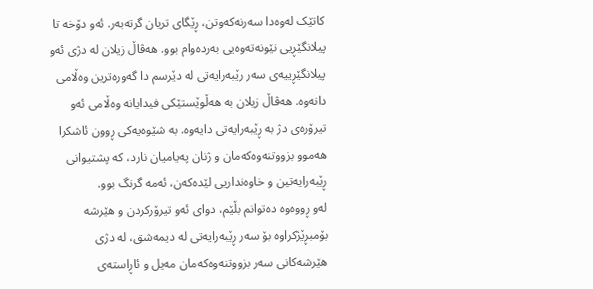کاتێک لەوەدا سەرنەکەوتن، ڕێگای تریان گرتەبەر. ئەو دۆخە تا پیلانگێڕیی نێونەتەوەیی بەردەوام بوو. هەڤاڵ زیلان لە دژی ئەو پیلانگێڕییەی سەر رێبەرایەتی لە دێرسم دا گەورەترین وەڵامی دانەوە. هەڤاڵ زیلان بە هەڵوێستێکی فیدایانە وەڵامی ئەو تیرۆرەی دژ بە ڕێبەرایەتی دایەوە. بە شێوەیەکی ڕوون ئاشکرا هەموو بزووتنەوەکەمان و ژنان پەیامیان نارد، کە پشتیوانی ڕێبەرایەتین و خاوەنداریی لێدەکەن، ئەمە گرنگ بوو.
لەو ڕووەوە دەتوانم بڵێم، دوای ئەو تیرۆرکردن و هێرشە بۆمبڕێژکراوە بۆ سەر ڕێبەرایەتی لە دیمەشق، لە دژی هێرشەکانی سەر بزووتنەوەکەمان مەیل و ئاڕاستەی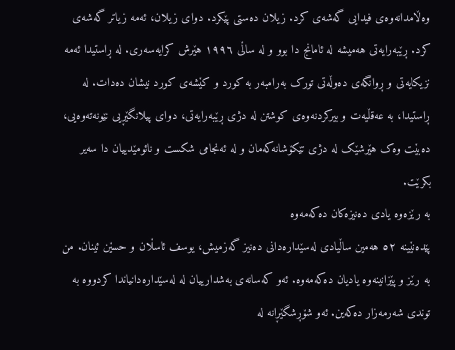وەڵامدانەوەی فیدایی گەشەی کرد. زیلان دەستی پێکرد. دوای زیلان، ئەمە زیاتر گەشەی کرد. ڕێبەرایەتی هەمیشە لە ئامانج دا بوو و لە ساڵی ۱۹۹٦ هێرش کرایەسەری. لە ڕاستیدا ئەمە نزیکایەتی و ڕوانگەی دەوڵەتی تورک بەرامبەر بە کورد و کێشەی کورد نیشان دەدات. لە ڕاستیدا، بە عەقڵیەت و بیرکردنەوەی کوشتن لە دژی ڕێبەرایەتی، دوای پیلانگێڕیی نێونەتەوەیی، دەبێت وەک هێرشێک لە دژی تێکۆشانەکەمان و لە ئەنجامی شکست و نائومێدییان دا سەیر بکرێت.
بە رێزەوە یادی دەنیزەکان دەکەمەوە
پێدەنێینە ٥٢ هەمین ساڵیادی لەسێدارەدانی دەنیز گەزمیش، یوسف ئاسڵان و حسێن ئینان. من بە رێز و پێزانینەوە یادیان دەکەمەوە. ئەو کەسانەی بەشدارییان لە لەسێدارەدانیاندا کردووە بە توندی شەرمەزار دەکەین. ئەو شۆڕشگێڕانە لە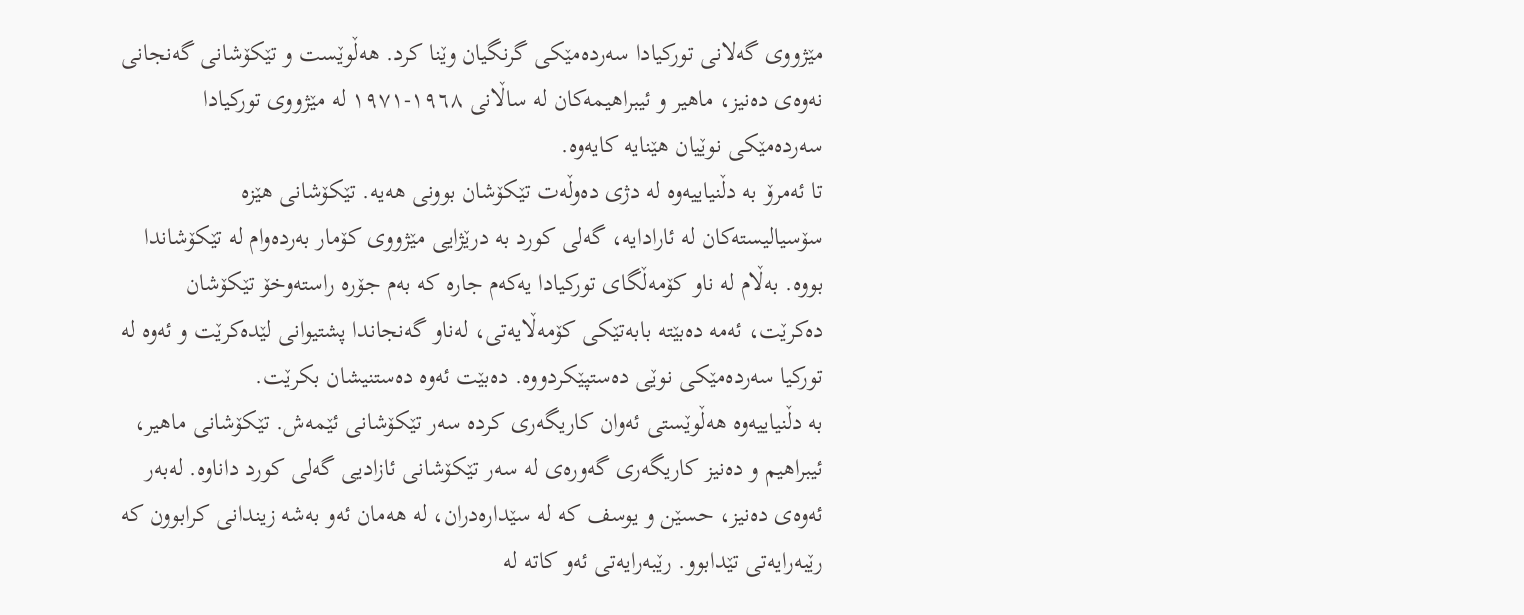مێژووی گەلانی تورکیادا سەردەمێکی گرنگیان وێنا کرد. هەڵوێست و تێکۆشانی گەنجانی نەوەی دەنیز، ماهیر و ئیبراهیمەکان لە ساڵانی ١٩٦٨-١٩٧١ لە مێژووی تورکیادا سەردەمێکی نوێیان هێنایە کایەوە.
تا ئەمرۆ بە دڵنیاییەوە لە دژی دەوڵەت تێکۆشان بوونی هەیە. تێکۆشانی هێزە سۆسیالیستەکان لە ئارادایە، گەلی کورد بە درێژایی مێژووی کۆمار بەردەوام لە تێکۆشاندا بووە. بەڵام لە ناو کۆمەڵگای تورکیادا یەکەم جارە کە بەم جۆرە راستەوخۆ تێکۆشان دەکرێت، ئەمە دەبێتە بابەتێکی کۆمەڵایەتی، لەناو گەنجاندا پشتیوانی لێدەکرێت و ئەوە لە تورکیا سەردەمێکی نوێی دەستپێکردووە. دەبێت ئەوە دەستنیشان بکرێت.
بە دڵنیاییەوە هەڵوێستی ئەوان کاریگەری کردە سەر تێکۆشانی ئێمەش. تێکۆشانی ماهیر، ئیبراهیم و دەنیز کاریگەری گەورەی لە سەر تێکۆشانی ئازادیی گەلی کورد داناوە. لەبەر ئەوەی دەنیز، حسێن و یوسف کە لە سێدارەدران، لە هەمان ئەو بەشە زیندانی کرابوون کە رێبەرایەتی تێدابوو. رێبەرایەتی ئەو کاتە لە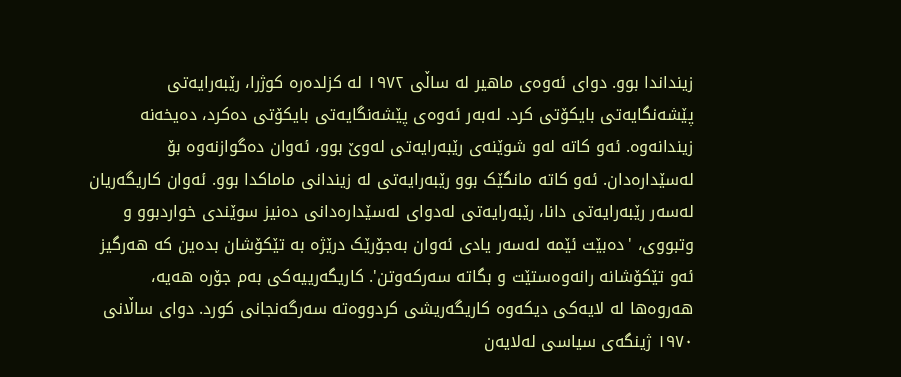زینداندا بوو. دوای ئەوەی ماهیر لە ساڵی ١٩٧٢ لە کزلدەرە کوژرا، رێبەرایەتی پێشەنگایەتی بایکۆتی کرد. لەبەر ئەوەی پێشەنگایەتی بایکۆتی دەکرد، دەیخەنە زیندانەوە. ئەو کاتە لەو شوێنەی رێبەرایەتی لەوێ بوو، ئەوان دەگوازنەوە بۆ لەسێدارەدان. ئەو کاتە مانگێک بوو رێبەرایەتی لە زیندانی ماماکدا بوو. ئەوان کاریگەریان لەسەر رێبەرایەتی دانا، رێبەرایەتی لەدوای لەسێدارەدانی دەنیز سوێندی خواردبوو و وتبووی، 'دەبێت ئێمە لەسەر یادی ئەوان بەجۆرێک درێژە بە تێکۆشان بدەین کە هەرگیز ئەو تێکۆشانە رانەوەستێت و بگاتە سەرکەوتن'. کاریگەرییەکی بەم جۆرە هەیە، هەروەها لە لایەکی دیکەوە کاریگەریشی کردووەتە سەرگەنجانی کورد. دوای ساڵانی ١٩٧٠ ژینگەی سیاسی لەلایەن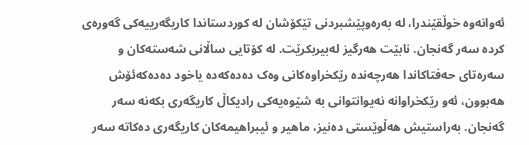ئەوانەوە خوڵقێندرا، لە بەرەوپێشبردنی تێکۆشان لە کوردستاندا کاریگەرییەکی گەورەی کردە سەر گەنجان. نابێت هەرگیز لەبیربکرێت. لە کۆتایی ساڵانی شەستەکان و سەرەتای حەفتاکاندا هەرچەندە رێکخراوەکانی وەک دەدەکەدە یاخود دەدەکەئۆش هەبوون، ئەو رێکخراوانە نەیوانتوانی بە شێوەیەکی رادیکاڵ کاریگەری بکەنە سەر گەنجان. بەراستیش هەڵوێستی دەنیز، ماهیر و ئیبراهیمەکان کاریگەری دەکاتە سەر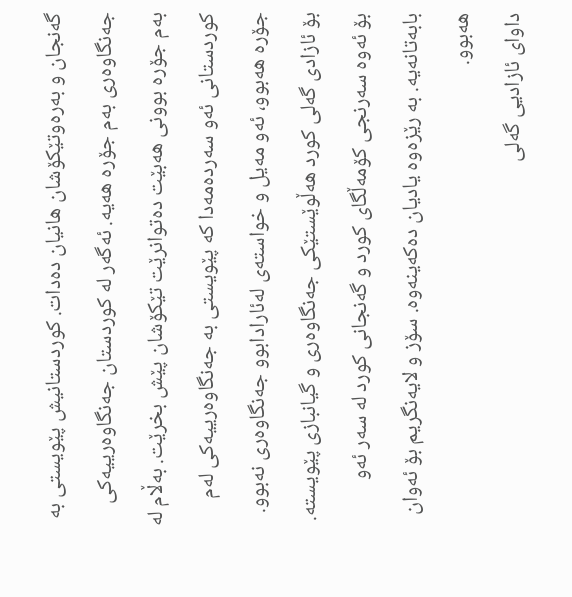گەنجان و بەرەوتێکۆشان هانیان دەدات. کوردستانیش پێویستی بە جەنگاوەری بەم جۆرە هەیە. ئەگەر لە کوردستان جەنگاوەرییەکی بەم جۆرە بوونی هەبێت دەتوانرێت تێکۆشان پێش بخرێت. بەڵام لە کوردستانی ئەو سەردەمەدا کە پێویستی بە جەنگاوەرییەکی لەم جۆرە هەبوو، ئەو مەیل و خواستەی لەئارادابوو جەنگاوەری نەبوو. بۆ ئازادی گەلی کورد هەڵوێستێکی جەنگاوەری و گیانبازی پێویستە. بۆ ئەوە سەرنجی کۆمەڵگای کورد و گەنجانی کورد لە سەر ئەو بابەتانەیە. بە رێزەوە یادیان دەکەینەوە. سۆز و لایەنگریم بۆ ئەوان هەبوو.
داوای ئازادیی گەلی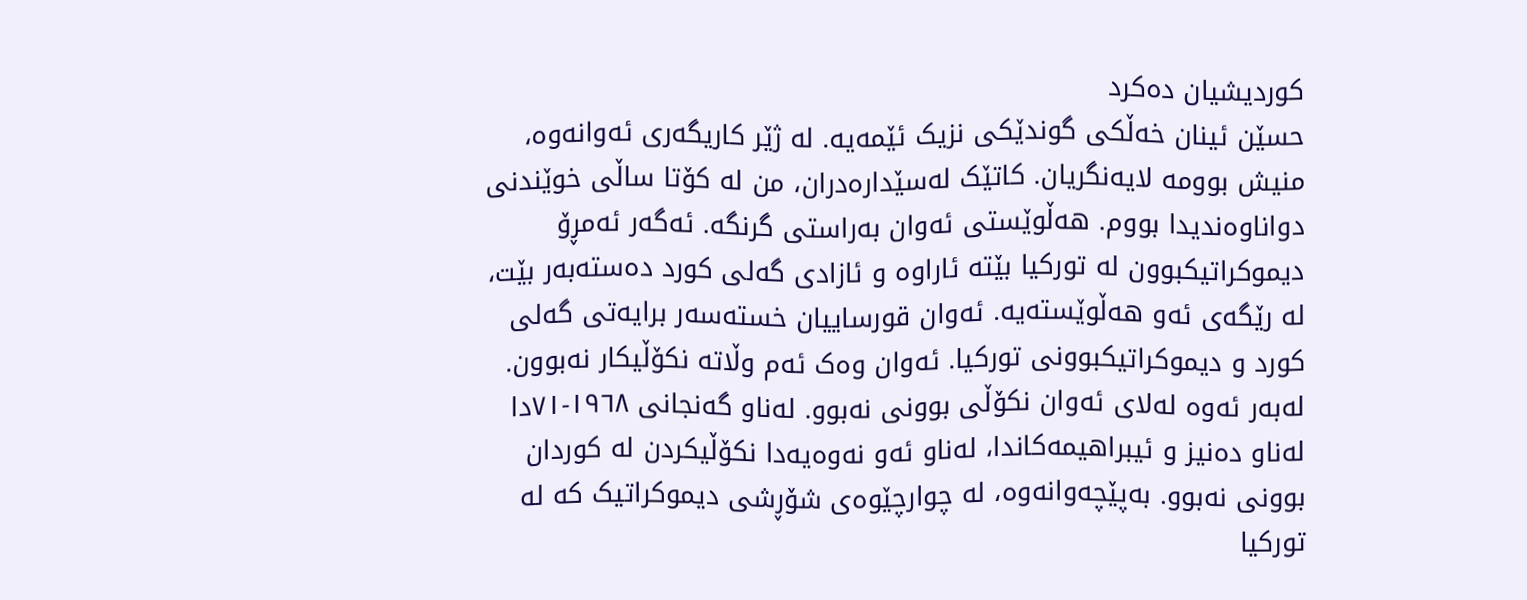کوردیشیان دەکرد
حسێن ئینان خەڵکی گوندێکی نزیک ئێمەیە. لە ژێر کاریگەری ئەوانەوە، منیش بوومە لایەنگریان. کاتێک لەسێدارەدران، من لە کۆتا ساڵی خوێندنی دواناوەندیدا بووم. هەڵوێستی ئەوان بەراستی گرنگە. ئەگەر ئەمڕۆ دیموکراتیکبوون لە تورکیا بێتە ئاراوە و ئازادی گەلی کورد دەستەبەر بێت، لە رێگەی ئەو هەڵوێستەیە. ئەوان قورساییان خستەسەر برایەتی گەلی کورد و دیموکراتیکبوونی تورکیا. ئەوان وەک ئەم وڵاتە نکۆڵیکار نەبوون. لەبەر ئەوە لەلای ئەوان نکۆڵی بوونی نەبوو. لەناو گەنجانی ١٩٦٨-٧١دا لەناو دەنیز و ئیبراهیمەکاندا، لەناو ئەو نەوەیەدا نکۆڵیکردن لە کوردان بوونی نەبوو. بەپێچەوانەوە، لە چوارچێوەی شۆڕشی دیموکراتیک کە لە تورکیا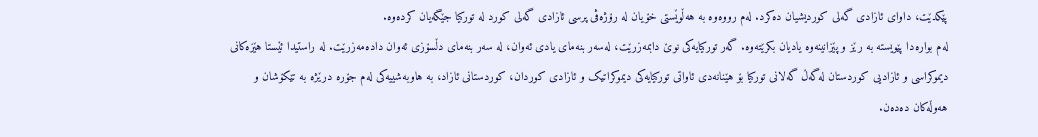پێکدێت، داوای ئازادی گەلی کوردیشیان دەکرد. لەم رووەوە بە هەڵوێستی خۆیان لە رۆژەڤی پرسی ئازادی گەلی کورد لە تورکیا جێگەیان کردەوە.
لەم بوارەدا پێویستە بە رێز و پێزانینەوە یادیان بکرێتەوە. گەر تورکیایەکی نوێ دابمەزرێت، لەسەر بنەمای یادی ئەوان، لە سەر بنەمای دڵسۆزی ئەوان دادەمەزرێت. لە راستیدا ئێستا هێزەکانی دیموکراسی و ئازادیی کوردستان لەگەڵ گەلانی تورکیا بۆ هێنانەدی ئاواتی تورکیایەکی دیموکراتیک و ئازادی کوردان، کوردستانی ئازاد، بە هاوبەشییەکی لەم جۆرە درێژە بە تێکۆشان و هەوڵەکان دەدەن.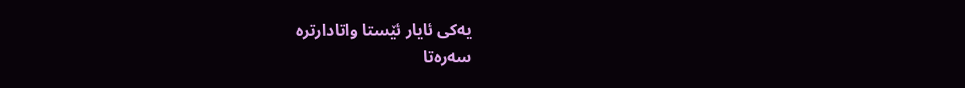یەکی ئایار ئێستا واتادارترە
سەرەتا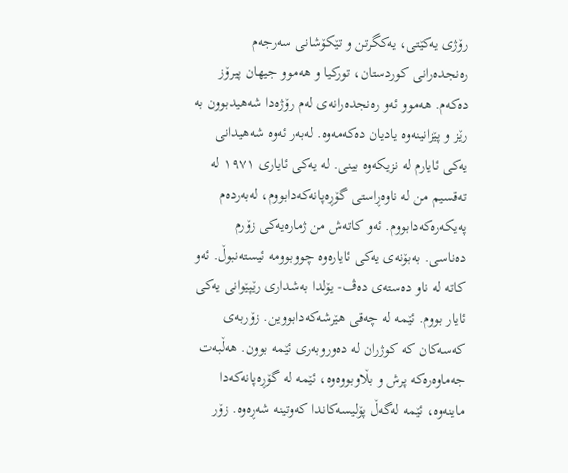رۆژی یەکێتی، یەکگرتن و تێکۆشانی سەرجەم رەنجدەرانی کوردستان، تورکیا و هەموو جیهان پیرۆز دەکەم. هەموو ئەو رەنجدەرانەی لەم رۆژەدا شەهیدبوون بە رێز و پێزانینەوە یادیان دەکەمەوە. لەبەر ئەوە شەهیدانی یەکی ئایارم لە نزیکەوە بینی. لە یەکی ئایاری ١٩٧١ لە تەقسیم من لە ناوەڕاستی گۆڕەپانەکەدابووم، لەبەردەم پەیکەرەکەدابووم. ئەو کاتەش من ژمارەیەکی زۆرم دەناسی. بەبۆنەی یەکی ئایارەوە چووبوومە ئیستەنبوڵ. ئەو کاتە لە ناو دەستەی دەڤ- یۆلدا بەشداری رێپێوانی یەکی ئایار بووم. ئێمە لە چەقی هێرشەکەدابووین. زۆربەی کەسەکان کە کوژران لە دەوروبەری ئێمە بوون. هەڵبەت جەماوەرەکە پرش و بڵاوبووەوە، ئێمە لە گۆڕەپانەکەدا ماینەوە، ئێمە لەگەڵ پۆلیسەکاندا کەوتینە شەڕەوە. زۆر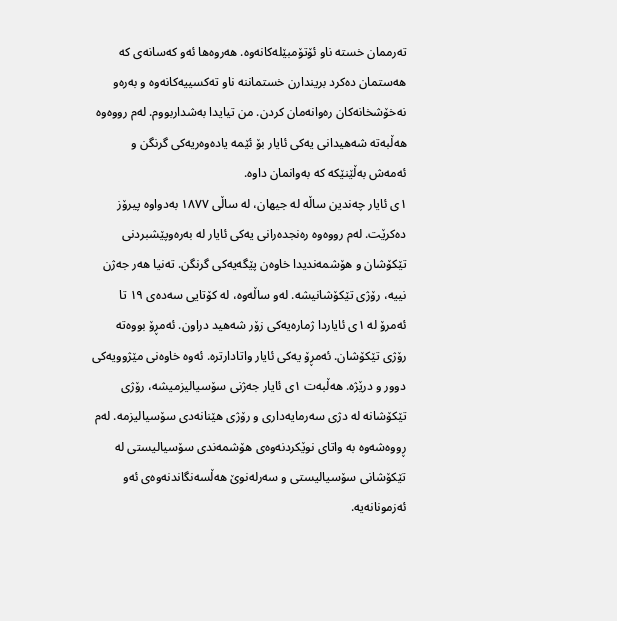تەرممان خستە ناو ئۆتۆمبێلەکانەوە. هەروەها ئەو کەسانەی کە هەستمان دەکرد بریندارن خستماننە ناو تەکسییەکانەوە و بەرەو نەخۆشخانەکان رەوانەمان کردن. من تیایدا بەشداربووم. لەم رووەوە هەڵبەتە شەهیدانی یەکی ئایار بۆ ئێمە یادەوەریەکی گرنگن و ئەمەش بەڵێنێکە کە بەوانمان داوە.
١ی ئایار چەندین ساڵە لە جیهان، لە ساڵی ١٨٧٧ بەدواوە پیرۆز دەکرێت. لەم رووەوە رەنجدەرانی یەکی ئایار لە بەرەوپێشبردنی تێکۆشان و هۆشمەندیدا خاوەن پێگەیەکی گرنگن. تەنیا هەر جەژن نییە، رۆژی تێکۆشانیشە. لەو ساڵەوە، لە کۆتایی سەدەی ١٩ تا ئەمرۆ لە ١ی ئایاردا ژمارەیەکی زۆر شەهید دراون. ئەمڕۆ بووەتە رۆژی تێکۆشان. ئەمڕۆ یەکی ئایار واتادارترە. ئەوە خاوەنی مێژوویەکی دوور و درێژە. هەڵبەت ١ی ئایار جەژنی سۆسیالیزمیشە، رۆژی تێکۆشانە لە دژی سەرمایەداری و رۆژی هێنانەدی سۆسیالیزمە. لەم ڕووەشەوە بە واتای نوێکردنەوەی هۆشمەندی سۆسیالیستی لە تێکۆشانی سۆسیالیستی و سەرلەنوێ هەڵسەنگاندنەوەی ئەو ئەزمونانەیە.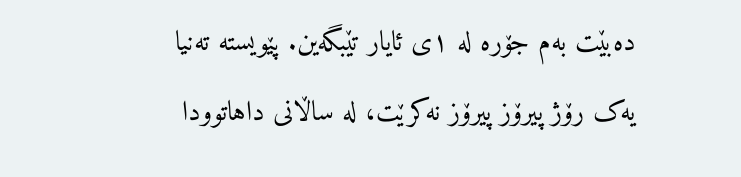دەبێت بەم جۆرە لە ١ی ئایار تێبگەین. پێویستە تەنیا یەک رۆژ پیرۆز پیرۆز نەکرێت، لە ساڵانی داهاتوودا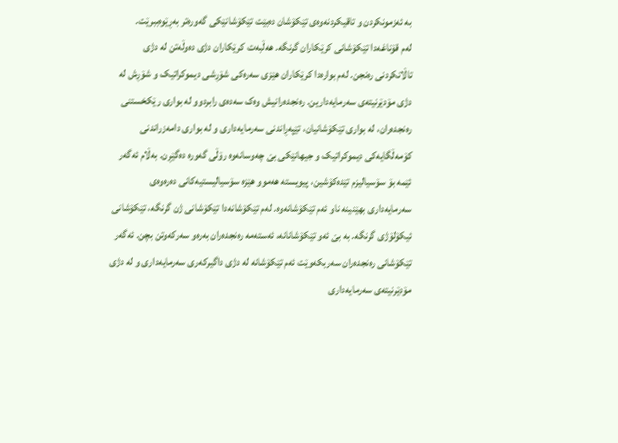بە ئەزمونکردن و تاقیکردنەوەی تێکۆشان دەبێت تێکۆشانێکی گەورەتر بەڕێوەببرێت.
لەم قۆناغەدا تێکۆشانی کرێکاران گرنگە. هەڵبەت کرێکاران دژی دەوڵەتن لە دژی تاڵانکردنی رەنجن. لەم بوارەدا کرێکاران هێزی سەرەکی شۆڕشی دیموکراتیک و شۆڕش لە دژی مۆدێرنیتەی سەرمایەدارین. رەنجدەرانیش وەک سەدەی رابردوو لە بواری رێکخستنی رەنجدەران، لە بواری تێکۆشانیان، تێپەڕاندنی سەرمایەداری و لە بواری دامەزراندنی کۆمەڵگایەکی دیموکراتیک و جیهانێکی بێ چەوسانەوە رۆڵی گەورە دەگێڕن. بەڵام ئەگەر ئێمە بۆ سۆسیالیزم تێدەکۆشین، پیویستە هەموو هێزە سۆسیالیستیەکانی دەرەوەی سەرمایەداری بهێنینە ناو ئەم تێکۆشانەوە. لەم تێکۆشانەدا تێکۆشانی ژن گرنگە، تێکۆشانی ئیکۆلۆژی گرنگە. بە بێ ئەو تێکۆشانانە، ئەستەمە رەنجدەران بەرەو سەرکەوتن بچن. ئەگەر تێکۆشانی رەنجدەران سەربکەوێت ئەم تێکۆشانە لە دژی داگیرکەری سەرمایەداری و لە دژی مۆدێرنیتەی سەرمایەداری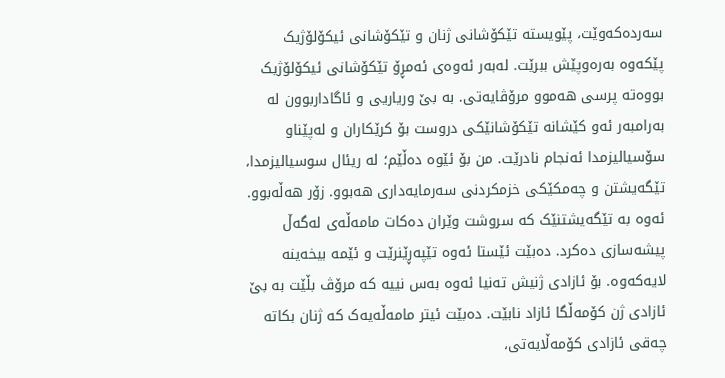سەردەکەوێت، پێویستە تێکۆشانی ژنان و تێکۆشانی ئیکۆلۆژیک پێکەوە بەرەوپێش ببرێت. لەبەر ئەوەی ئەمڕۆ تێکۆشانی ئیکۆلۆژیک بووەتە پرسی هەموو مرۆڤایەتی. بە بێ وریاریی و ئاگاداربوون لە بەرامبەر ئەو کێشانە تێکۆشانێکی دروست بۆ کرێکاران و لەپێناو سۆسیالیزمدا ئەنجام نادرێت. من بۆ ئێوە دەڵێم؛ لە ریئال سوسیالیزمدا، تێگەیشتن و چەمکێکی خزمکردنی سەرمایەداری هەبوو. زۆر هەڵەبوو. ئەوە بە تێگەیشتنێک کە سروشت وێران دەکات مامەڵەی لەگەڵ پیشەسازی دەکرد. دەبێت ئێستا ئەوە تێپەڕێنرێت و ئێمە بیخەینە لایەکەوە. بۆ ئازادی ژنیش تەنیا ئەوە بەس نییە کە مرۆڤ بڵێت بە بێ ئازادی ژن کۆمەڵگا ئازاد نابێت. دەبێت ئیتر مامەڵەیەک کە ژنان بکاتە چەقی ئازادی کۆمەڵایەتی،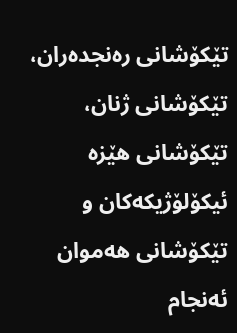تێکۆشانی رەنجدەران، تێکۆشانی ژنان، تێکۆشانی هێزە ئیکۆلۆژیکەکان و تێکۆشانی هەموان ئەنجام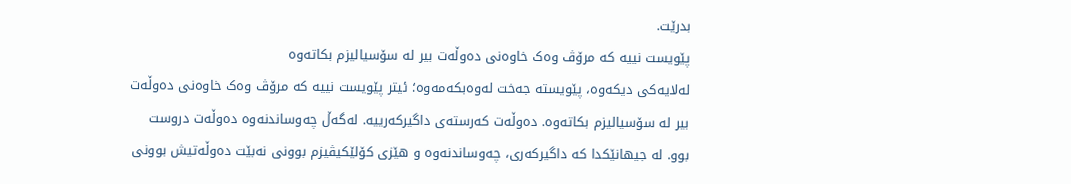بدرێت.
پێویست نییە کە مرۆڤ وەک خاوەنی دەوڵەت بیر لە سۆسیالیزم بکاتەوە
لەلایەکی دیکەوە، پێویستە جەخت لەوەبکەمەوە؛ ئیتر پێویست نییە کە مرۆڤ وەک خاوەنی دەوڵەت بیر لە سۆسیالیزم بکاتەوە. دەوڵەت کەرستەی داگیرکەرییە. لەگەڵ چەوساندنەوە دەوڵەت دروست بوو. لە جیهانێکدا کە داگیرکەری، چەوساندنەوە و هێزی کۆلێکیڤیزم بوونی نەبێت دەوڵەتیش بوونی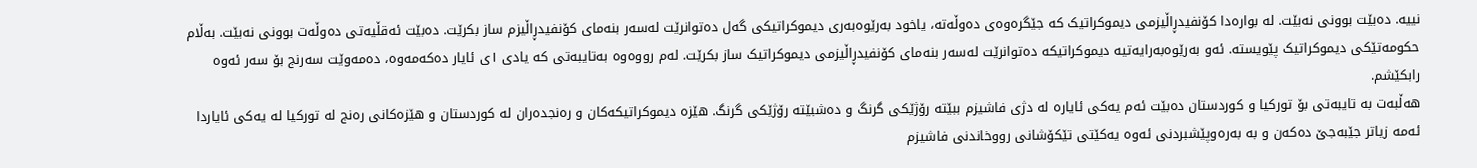نییە. دەبێت بوونی نەبێت. لە بوارەدا کۆنفیدڕاڵیزمی دیموکراتیک کە جێگرەوەی دەوڵەتە، یاخود بەرێوەبەری دیموکراتیکی گەل دەتوانرێت لەسەر بنەمای کۆنفیدڕاڵیزم ساز بکرێت. دەبێت ئەقڵیەتی دەوڵەت بوونی نەبێت. بەڵام حکومەتێکی دیموکراتیک پێویستە. ئەو بەرێوەبەرایەتیە دیموکراتیکە دەتوانرێت لەسەر بنەمای کۆنفیدڕاڵیزمی دیموکراتیک ساز بکرێت. لەم رووەوە بەتایبەتی کە یادی ١ی ئایار دەکەمەوە، دەمەوێت سەرنج بۆ سەر ئەوە رابکێشم.
هەڵبەت بە تایبەتی بۆ تورکیا و کوردستان دەبێت ئەم یەکی ئایارە لە دژی فاشیزم ببێتە رۆژێکی گرنگ و دەشبێتە رۆژێکی گرنگ. هێزە دیموکراتیکەکان و رەنجدەران لە کوردستان و هێزەکانی رەنج لە تورکیا لە یەکی ئایاردا ئەمە زیاتر جێبەجێ دەکەن و بە بەرەوپێشبردنی ئەوە یەکێتی تێکۆشانی رووخاندنی فاشیزم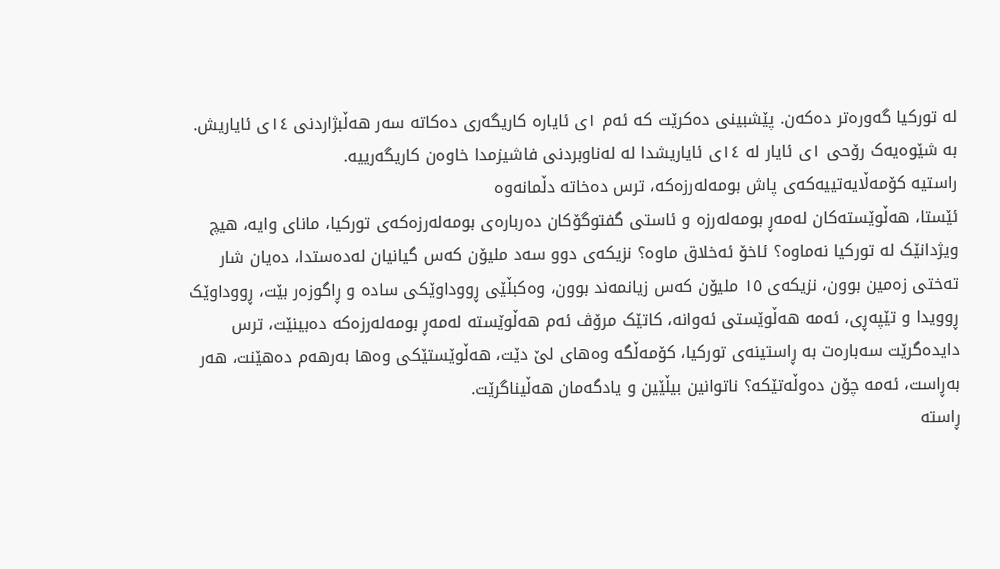لە تورکیا گەورەتر دەکەن. پێشبینی دەکرێت کە ئەم ١ی ئایارە کاریگەری دەکاتە سەر هەڵبژاردنی ١٤ی ئایاریش. بە شێوەیەک رۆحی ١ی ئایار لە ١٤ی ئایاریشدا لە لەناوبردنی فاشیزمدا خاوەن کاریگەرییە.
راستیە کۆمەڵایەتییەکەی پاش بومەلەرزەکە، ترس دەخاتە دڵمانەوە
ئێستا، هەڵوێستەکان لەمەڕ بومەلەرزە و ئاستی گفتوگۆکان دەربارەی بومەلەرزەکەی تورکیا، مانای وایە، هیچ ویژدانێک لە تورکیا نەماوە؟ ئاخۆ ئەخلاق ماوە؟ نزیکەی دوو سەد ملیۆن کەس گیانیان لەدەستدا، دەیان شار تەختی زەمین بوون، نزیکەی ١٥ ملیۆن کەس زیانمەند بوون، وەکبڵێی ڕووداوێکی سادە و ڕاگوزەر بێت، ڕووداوێک ڕوویدا و تێپەڕی، ئەمە هەڵوێستی ئەوانە، کاتێک مرۆڤ ئەم هەڵوێستە لەمەڕ بومەلەرزەکە دەبینێت، ترس دایدەگرێت سەبارەت بە ڕاستینەی تورکیا، کۆمەڵگە وەهای لێ دێت، هەڵوێستێکی وەها بەرهەم دەهێنت، هەر بەڕاست، ئەمە چۆن دەوڵەتێکە؟ ناتوانین بیڵێین و یادگەمان هەڵیناگرێت.
ڕاستە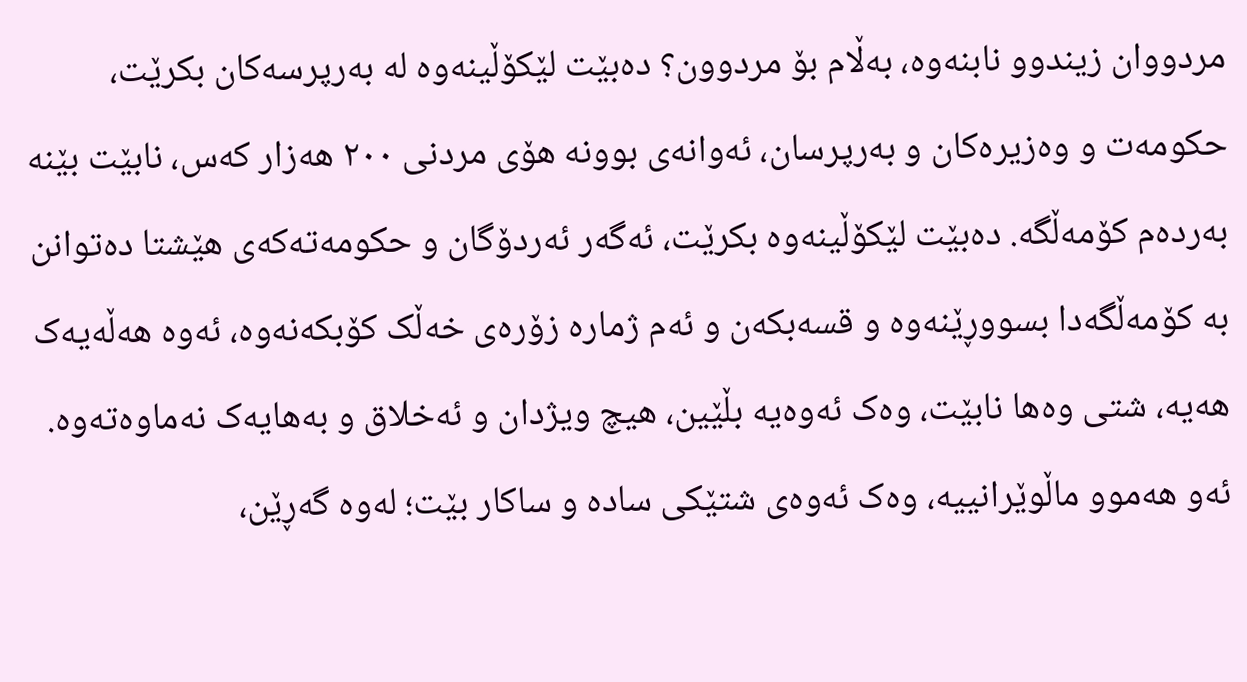مردووان زیندوو نابنەوە، بەڵام بۆ مردوون؟ دەبێت لێکۆڵینەوە لە بەرپرسەکان بکرێت، حکومەت و وەزیرەکان و بەرپرسان، ئەوانەی بوونە هۆی مردنی ٢٠٠ هەزار کەس، نابێت بێنە بەردەم کۆمەڵگە. دەبێت لێکۆڵینەوە بکرێت، ئەگەر ئەردۆگان و حکومەتەکەی هێشتا دەتوانن بە کۆمەڵگەدا بسووڕێنەوە و قسەبکەن و ئەم ژمارە زۆرەی خەڵک کۆبکەنەوە، ئەوە هەڵەیەک هەیە، شتی وەها نابێت، وەک ئەوەیە بڵێین، هیچ ویژدان و ئەخلاق و بەهایەک نەماوەتەوە. ئەو هەموو ماڵوێرانییە، وەک ئەوەی شتێکی سادە و ساکار بێت؛ لەوە گەڕێن،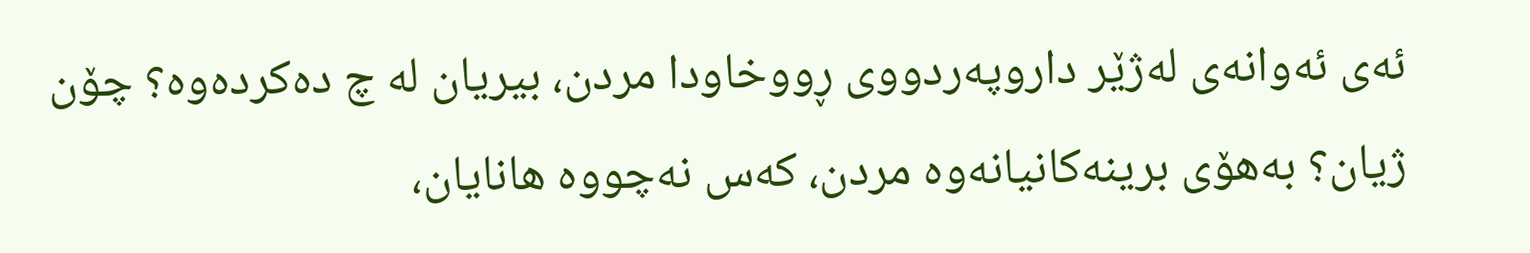ئەی ئەوانەی لەژێر داروپەردووی ڕووخاودا مردن، بیریان لە چ دەکردەوە؟ چۆن ژیان؟ بەهۆی برینەکانیانەوە مردن، کەس نەچووە هانایان،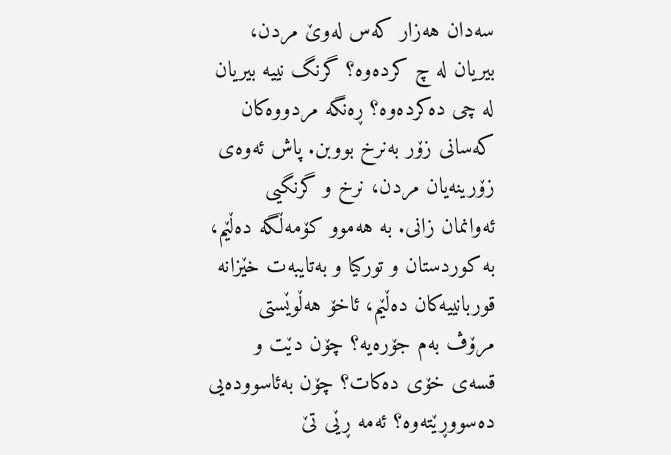سەدان هەزار کەس لەوێ مردن، بیریان لە چ کردەوە؟ گرنگ نییە بیریان لە چی دەکردەوە؟ ڕەنگە مردووەکان کەسانی زۆر بەنرخ بووبن. پاش ئەوەی زۆرینەیان مردن، نرخ و گرنگیی ئەوانمان زانی. بە هەموو کۆمەڵگە دەڵێم، بە کوردستان و تورکیا و بەتایبەت خێزانە قوربانییەکان دەڵێم، ئاخۆ هەڵوێستی مرۆڤ بەم جۆرەیە؟ چۆن دێت و قسەی خۆی دەکات؟ چۆن بەئاسوودەیی دەسووڕێتەوە؟ ئەمە ڕێی تێ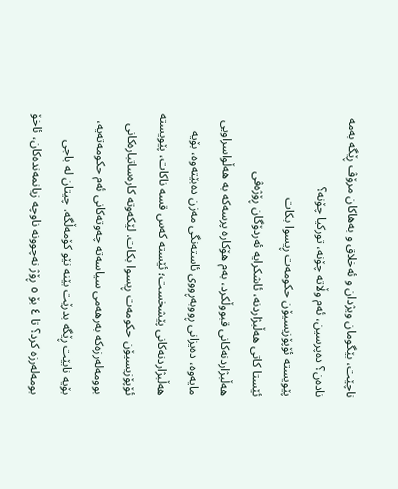ناچێت، بێگومان ویژدان و ئەخلاق و بەهاکان مرۆڤ ڕێگە بەمە نادەن؟ دەپرسین، ئەم وڵاتە چۆنە، تورکیا چۆنە؟
پێویستە ئۆپۆزیسیۆن حکومەت ڕیسوا بکات
ئێستا کاتی هەڵبژاردنە، ئاشکرایە ئەردۆگان ڕۆژەڤی هەڵبژاردنەکانی قبووڵکرد، بەم هۆکارە پرسەکە بە هەڵواسراویی مایەوە، دەیزانی ڕووبەڕووی ئاستەنگی مەزن دەبێتەوە، بۆیە هەڵبژاردنەکانی پێشخست؛ ئێستە کەس قسە ناکات، پێویستە ئۆپۆزیسیۆن حکومەت ڕیسوا بکات. لێکەوتە کارەساتبارەکانی بوومەلەرزەکە بەرهەمی سیاسەتە چەوتەکانی ئەم حکومەتەیە، بۆیە نابێت ڕێگە بدرێت بێنە نێو کۆمەڵگە. چیتان لە باجی بومەلەرزە کرد؟ تا ٤ بۆ ٥ ڕۆژ نەچوونە ناوچە زیانمەندەکان، ئاخۆ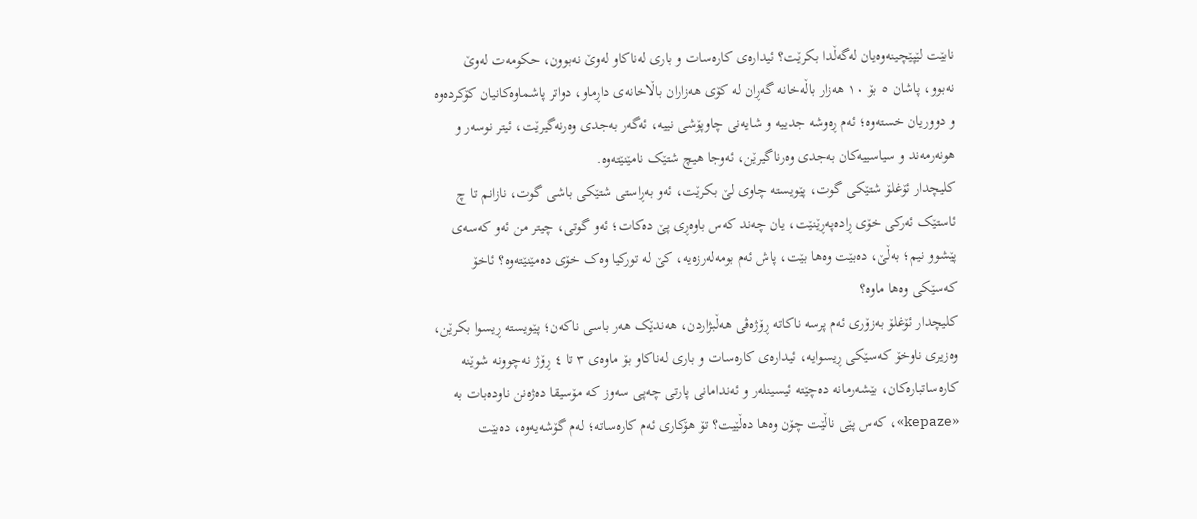نابێت لێپێچینەوەیان لەگەڵدا بکرێت؟ ئیدارەی کارەسات و باری لەناکاو لەوێ نەبوون، حکومەت لەوێ نەبوو، پاشان ٥ بۆ ١٠ هەزار باڵەخانە گەڕان لە کۆی هەزاران باڵاخانەی داڕماو، دواتر پاشماوەکانیان کۆکردەوە و دووریان خستەوە؛ ئەم ڕەوشە جدییە و شایەنی چاوپۆشی نییە، ئەگەر بەجدی وەرنەگیرێت، ئیتر نوسەر و هونەرمەند و سیاسییەکان بەجدی وەرناگیرێن، ئەوجا هیچ شتێک نامێنێتەوە.
کلیچدار ئۆغلۆ شتێکی گوت، پێویستە چاوی لێ بکرێت، ئەو بەڕاستی شتێکی باشی گوت، نازانم تا چ ئاستێک ئەرکی خۆی ڕادەپەڕێنێت، یان چەند کەس باوەڕی پێ دەکات؛ ئەو گوتی، چیتر من ئەو کەسەی پێشوو نیم؛ بەڵێ، دەبێت وەها بێت، پاش ئەم بومەلەرزەیە، کێ لە تورکیا وەک خۆی دەمێنێتەوە؟ ئاخۆ کەسێکی وەها ماوە؟
کلیچدار ئۆغلۆ بەزۆری ئەم پرسە ناکاتە ڕۆژەڤی هەڵبژاردن، هەندێک هەر باسی ناکەن؛ پێویستە ڕیسوا بکرێن، وەزیری ناوخۆ کەسێکی ڕیسوایە، ئیدارەی کارەسات و باری لەناکاو بۆ ماوەی ٣ تا ٤ ڕۆژ نەچوونە شوێنە کارەساتبارەکان، بێشەرمانە دەچێتە ئیسینلەر و ئەندامانی پارتی چەپی سەوز کە مۆسیقا دەژەنن ناودەبات بە «kepaze»، کەس پێی ناڵێت چۆن وەها دەڵێیت؟ تۆ هۆکاری ئەم کارەساتە؛ لەم گۆشەیەوە، دەبێت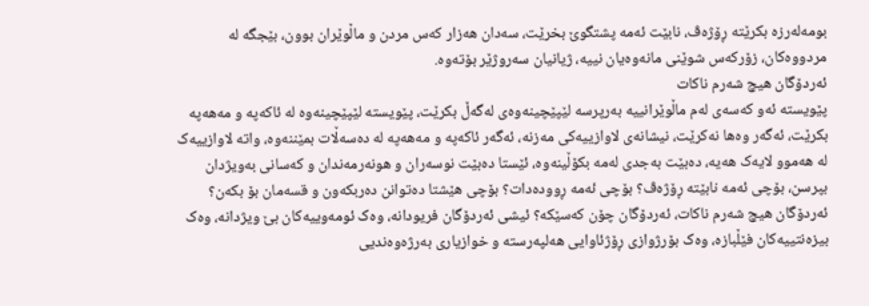بومەلەرزە بکرێتە ڕۆژەڤ، نابێت ئەمە پشتگوێ بخرێت، سەدان هەزار کەس مردن و ماڵوێران بوون، بێجگە لە مردووەکان، زۆرکەس شوێنی مانەوەیان نییە، ژیانیان سەروژێر بۆتەوە.
ئەردۆگان هیچ شەرم ناکات
پێویستە ئەو کەسەی لەم ماڵوێرانییە بەرپرسە لێپێچینەوەی لەگەڵ بکرێت، پێویستە لێپێچینەوە لە ئاکەپە و مەهەپە بکرێت، ئەگەر وەها نەکرێت، نیشانەی لاوازییەکی مەزنە، ئەگەر ئاکەپە و مەهەپە لە دەسەڵات بمێننەوە، واتە لاوازییەک لە هەموو لایەک هەیە، دەبێت بەجدی لەمە بکۆڵینەوە، ئێستا دەبێت نوسەران و هونەرمەندان و کەسانی بەویژدان بپرسن، بۆچی ئەمە نابێتە ڕۆژەڤ؟ بۆچی ئەمە ڕوودەدات؟ بۆچی هێشتا دەتوانن دەربکەون و قسەمان بۆ بکەن؟
ئەردۆگان هیچ شەرم ناکات، ئەردۆگان چۆن کەسێکە؟ ئیشی ئەردۆگان فریودانە، وەک ئومەوییەکان بێ ویژدانە، وەک بیزەنتییەکان فێڵبازە، وەک بۆرژوازی ڕۆژئاوایی هەلپەرستە و خوازیاری بەرژەوەندیی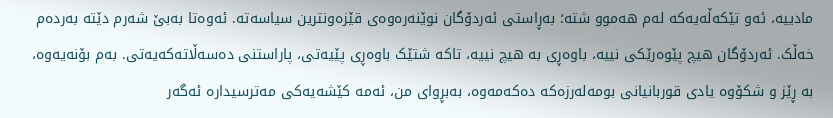مادییە، ئەو تێکەڵەیەکە لەم هەموو شتە؛ بەڕاستی ئەردۆگان نوێنەرەوەی قێزەونترین سیاسەتە. ئەوەتا بەبێ شەرم دێتە بەردەم خەڵک. ئەردۆگان هیچ پێوەرێکی نییە، باوەڕی بە هیچ نییە، تاکە شتێک باوەڕی پێیەتی، پاراستنی دەسەڵاتەکەیەتی. بەم بۆنەیەوە، بە ڕێز و شکۆوە یادی قوربانیانی بومەلەرزەکە دەکەمەوە، بەبڕوای من، ئەمە کێشەیەکی مەترسیدارە ئەگەر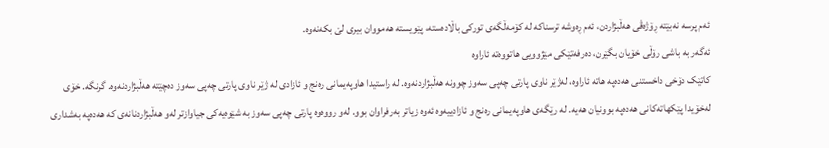ئەم پرسە نەبێتە ڕۆژەڤی هەڵبژاردن، ئەم ڕەوشە ترسناکە لە کۆمەڵگەی تورکی باڵادەستە، پێویستە هەمووان بیری لێ بکەنەوە.
ئەگەر بە باشی رۆڵی خۆیان بگێرن، دەرفەتێکی مێژوویی هاتووەتە ئاراوە
کاتێک دۆخی داخستنی هەدەپە هاتە ئاراوە، لەژێر ناوی پارتی چەپی سەوز چوونە هەڵبژاردنەوە. لە راستیدا هاوپەیمانی رەنج و ئازادی لە ژێر ناوی پارتی چەپی سەوز دەچێتە هەڵبژاردنەوە. گرنگە. خۆی لەخۆیدا پێکهاتەکانی هەدەپە بوونیان هەیە. لە رێگەی هاوپەیمانی رەنج و ئازادییەوە ئەوە زیاتر بەرفراوان بوو. لەو رووەوە پارتی چەپی سەوز بە شێوەیەکی جیاوازتر لەو هەڵبژاردنانەی کە هەدەپە بەشداری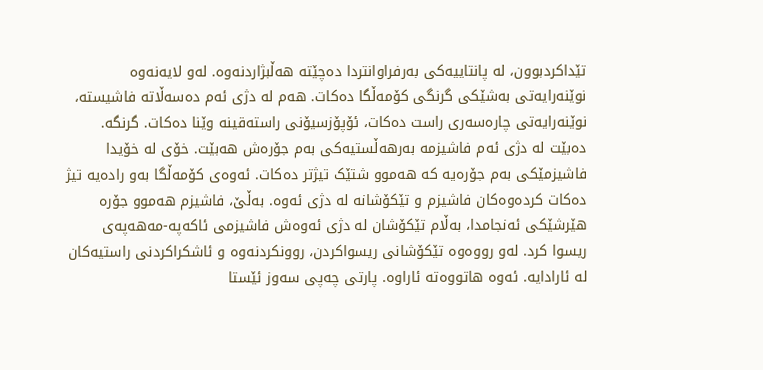تێداکردبوون، لە پانتاییەکی بەرفراوانتردا دەچێتە هەڵبژاردنەوە. لەو لایەنەوە نوێنەرایەتی بەشێکی گرنگی کۆمەڵگا دەکات. هەم لە دژی ئەم دەسەڵاتە فاشیستە، نوێنەرایەتی چارەسەری راست دەکات، ئۆپۆزسیۆنی راستەقینە وێنا دەکات. گرنگە. دەبێت لە دژی ئەم فاشیزمە بەرهەڵستیەکی بەم جۆرەش هەبێت. خۆی لە خۆیدا فاشیزمێکی بەم جۆرەیە کە هەموو شتێک تیژتر دەکات. ئەوەی کۆمەڵگا بەو رادەیە تیژ دەکات کردەوەکان فاشیزم و تێکۆشانە لە دژی ئەوە. بەڵێ، فاشیزم هەموو جۆرە هێرشێکی ئەنجامدا، بەڵام تێکۆشان لە دژی ئەوەش فاشیزمی ئاکەپە-مەهەپەی ریسوا کرد. لەو رووەوە تێکۆشانی ریسواکردن، روونکردنەوە و ئاشکراکردنی راستیەکان لە ئارادایە. ئەوە هاتووەتە ئاراوە. پارتی چەپی سەوز ئێستا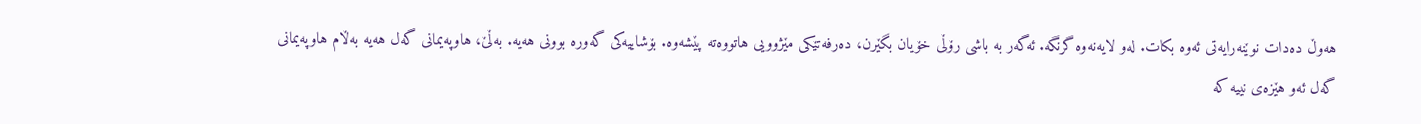هەوڵ دەدات نوێنەرایەتی ئەوە بکات. لەو لایەنەوە گرنگە. ئەگەر بە باشی رۆڵی خۆیان بگێرن، دەرفەتێکی مێژوویی هاتووەتە پێشەوە. بۆشاییەکی گەورە بوونی هەیە. بەڵێ، هاوپەیمانی گەل هەیە بەڵام هاوپەیمانی گەل ئەو هێزەی نییە کە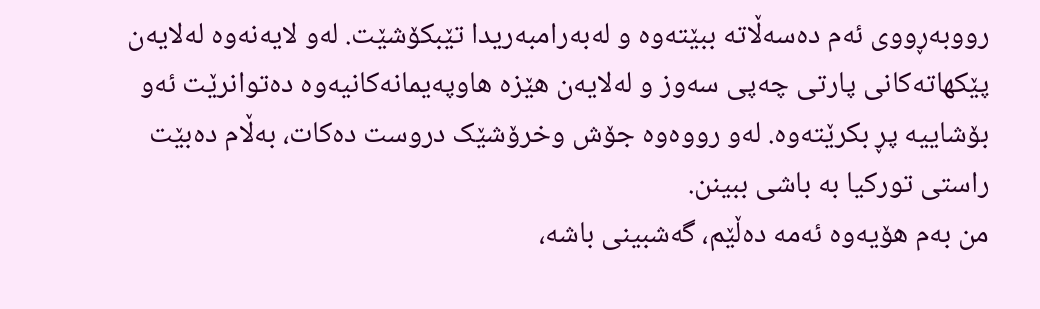رووبەڕووی ئەم دەسەڵاتە ببێتەوە و لەبەرامبەریدا تێبکۆشێت. لەو لایەنەوە لەلایەن پێکهاتەکانی پارتی چەپی سەوز و لەلایەن هێزە هاوپەیمانەکانیەوە دەتوانرێت ئەو بۆشاییە پڕ بکرێتەوە. لەو رووەوە جۆش وخرۆشێک دروست دەکات، بەڵام دەبێت راستی تورکیا بە باشی ببینن.
من بەم هۆیەوە ئەمە دەڵێم، گەشبینی باشە،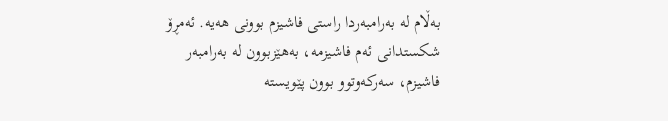بەڵام لە بەرامبەردا راستی فاشیزم بوونی هەیە. ئەمڕۆ شکستدانی ئەم فاشیزمە، بەهێزبوون لە بەرامبەر فاشیزم، سەرکەوتوو بوون پێویستە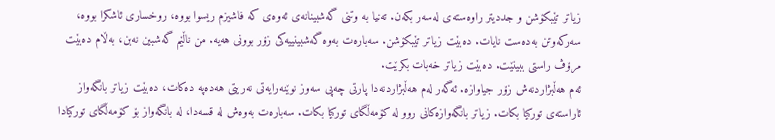زیاتر تێبکۆشن و جددیتر راوەستەی لەسەر بکەن. تەنیا بە وتنی گەشبینانەی ئەوەی کە فاشیزم ریسوا بووە، روخساری ئاشکرا بووە، سەرکەوتن بەدەست نایات. دەبێت زیاتر تێبکۆشن. سەبارەت بەوە گەشبینییەکی زۆر بوونی هەیە. من ناڵێم گەشبین نەبن، بەڵام دەبێت مرۆڤ راستی ببینێت. دەبێت زیاتر خەبات بکرێت.
ئەم هەڵبژاردنەش زۆر جیاوازە. ئەگەر لەم هەڵبژاردنەدا پارتی چەپی سەوز نوێنەرایەتی نەریتی هەدەپە دەکات، دەبێت زیاتر بانگەواز ئاراستەی تورکیا بکات. زیاتر بانگەوازەکانی روو لە کۆمەڵگای تورکیا بکات. سەبارەت بەوەش لە قسەدا، لە بانگەواز بۆ کۆمەڵگای تورکیادا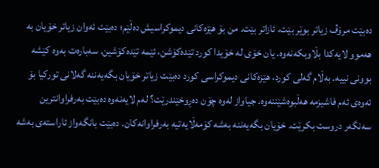دەبێت مرۆڤ زیاتر بوێر بێت، ئازاتر بێت. من بۆ هێزەکانی دیموکراسیش دەڵێم؛ دەبێت ئەوان زیاتر خۆیان بە هەموو لایەکدا بڵاوبکەنەوە. یان خۆی لە خۆیدا کورد تێدەکۆشن، ئێمە تێدەکۆشین. سەبارەت بەوە کێشە بوونی نییە. بەڵام گەلی کورد، هێزەکانی دیموکراسی کورد دەبێت زیاتر خۆیان بگەیەننە گەلانی تورکیا بۆ ئەوەی ئەم فاشیزمە هەڵبوەشێننەوە. جیاواز لەوە چۆن دەڕوخێندرێت؟ لەم لایەنەوە دەبێت بەرفراوانترین سەنگەر دروست بکرێت. خۆیان بگەیەننە بەشە کۆمەڵایەتیە بەرفراوانەکان. دەبێت بانگەواز ئاراستەی بەشە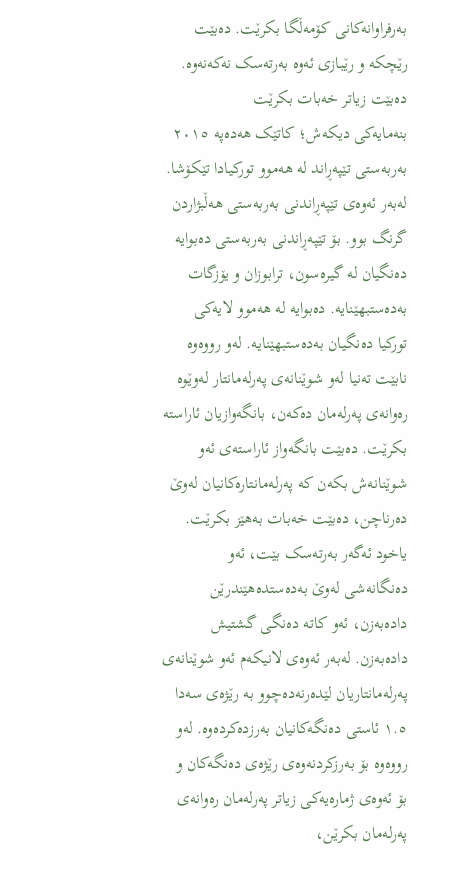بەرفراوانەکانی کۆمەڵگا بکرێت. دەبێت رێچکە و رێبازی ئەوە بەرتەسک نەکەنەوە.
دەبێت زیاتر خەبات بکرێت
بنەمایەکی دیکەش؛ کاتێک هەدەپە ٢٠١٥ بەربەستی تێپەڕاند لە هەموو تورکیادا تێکۆشا. لەبەر ئەوەی تێپەڕاندنی بەربەستی هەڵبژاردن گرنگ بوو. بۆ تێپەڕاندنی بەربەستی دەبوایە دەنگیان لە گیرەسون، ترابوزان و یۆزگات بەدەستبهێنایە. دەبوایە لە هەموو لایەکی تورکیا دەنگیان بەدەستبهێنایە. لەو رووەوە نابێت تەنیا لەو شوێنانەی پەرلەمانتار لەوێوە رەوانەی پەرلەمان دەکەن، بانگەوازیان ئاراستە بکرێت. دەبێت بانگەواز ئاراستەی ئەو شوێنانەش بکەن کە پەرلەمانتارەکانیان لەوێ دەرناچن، دەبێت خەبات بەهێز بکرێت. یاخود ئەگەر بەرتەسک بێت، ئەو دەنگانەشی لەوێ بەدەستدەهێندرێن دادەبەزن، ئەو کاتە دەنگی گشتیش دادەبەزن. لەبەر ئەوەی لانیکەم ئەو شوێنانەی پەرلەمانتاریان لێدەرنەدەچوو بە رێژەی سەدا ١.٥ ئاستی دەنگەکانیان بەرزدەکردەوە. لەو رووەوە بۆ بەرزکردنەوەی رێژەی دەنگەکان و بۆ ئەوەی ژمارەیەکی زیاتر پەرلەمان رەوانەی پەرلەمان بکرێن،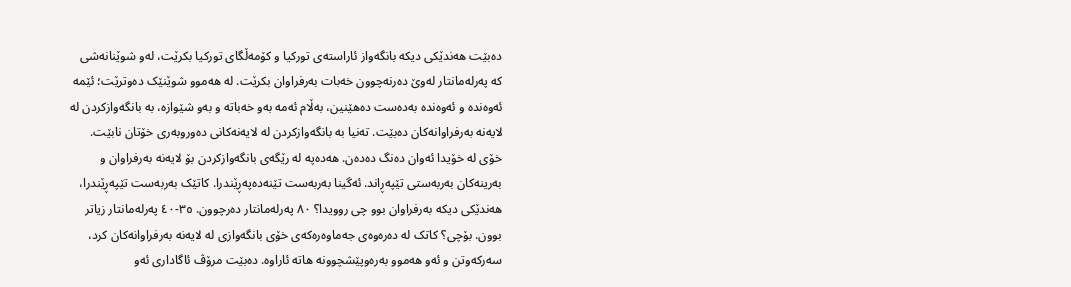دەبێت هەندێکی دیکە بانگەواز ئاراستەی تورکیا و کۆمەڵگای تورکیا بکرێت، لەو شوێنانەشی کە پەرلەمانتار لەوێ دەرنەچوون خەبات بەرفراوان بکرێت. لە هەموو شوێنێک دەوترێت؛ ئێمە ئەوەندە و ئەوەندە بەدەست دەهێنین، بەڵام ئەمە بەو خەباتە و بەو شێوازە، بە بانگەوازکردن لە لایەنە بەرفراوانەکان دەبێت. تەنیا بە بانگەوازکردن لە لایەنەکانی دەوروبەری خۆتان نابێت. خۆی لە خۆیدا ئەوان دەنگ دەدەن. هەدەپە لە رێگەی بانگەوازکردن بۆ لایەنە بەرفراوان و بەرینەکان بەربەستی تێپەڕاند. ئەگینا بەربەست تێنەدەپەڕێندرا. کاتێک بەربەست تێپەڕێندرا، هەندێکی دیکە بەرفراوان بوو چی روویدا؟ ٨٠ پەرلەمانتار دەرچوون. ٣٥-٤٠ پەرلەمانتار زیاتر بوون. بۆچی؟ کاتک لە دەرەوەی جەماوەرەکەی خۆی بانگەوازی لە لایەنە بەرفراوانەکان کرد، سەرکەوتن و ئەو هەموو بەرەوپێشچوونە هاتە ئاراوە. دەبێت مرۆڤ ئاگاداری ئەو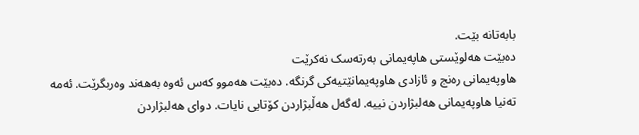بابەتانە بێت.
دەبێت هەلوێستی هاپەیمانی بەرتەسک نەکرێت
هاوپەیمانی رەنج و ئازادی هاوپەیمانێتیەکی گرنگە. دەبێت هەموو کەس ئەوە بەهەند وەربگرێت. ئەمە تەنیا هاوپەیمانی هەلبژاردن نییە. لەگەل هەڵبژاردن کۆتایی نایات. دوای هەلبژاردن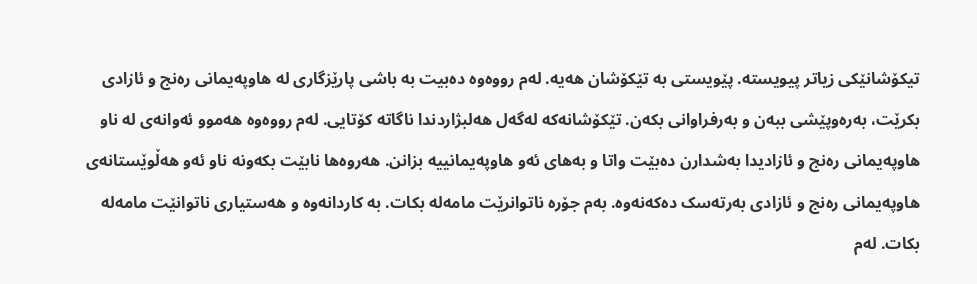تیکۆشانێکی زیاتر پیویستە. پێویستی بە تێکۆشان هەیە. لەم رووەوە دەبیت بە باشی پارێزگاری لە هاوپەیمانی رەنج و ئازادی بکرێت، بەرەوپێشی ببەن و بەرفراوانی بکەن. تێکۆشانەکە لەگەل هەلبژاردندا ناگاتە کۆتایی. لەم رووەوە هەموو ئەوانەی لە ناو هاوپەیمانی رەنج و ئازادیدا بەشدارن دەبێت واتا و بەهای ئەو هاوپەیمانییە بزانن. هەروەها نابێت بکەونە ناو ئەو هەڵوێستانەی هاوپەیمانی رەنج و ئازادی بەرتەسک دەکەنەوە. بەم جۆرە ناتوانرێت مامەلە بکات. بە کاردانەوە و هەستیاری ناتوانێت مامەلە بکات. لەم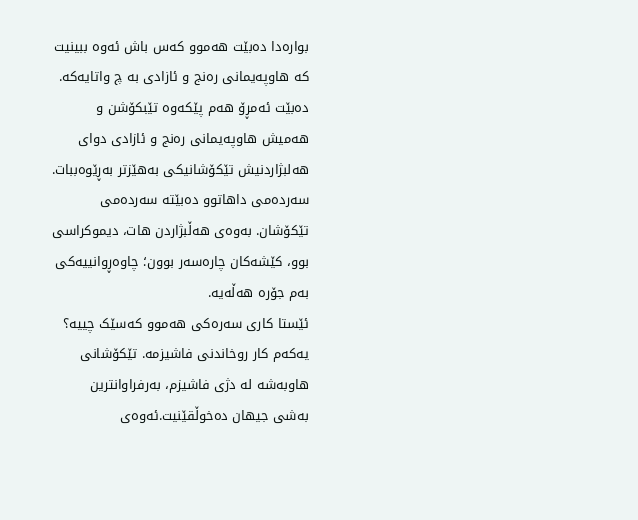بوارەدا دەبێت هەموو کەس باش ئەوە ببینیت کە هاوپەیمانی رەنج و ئازادی بە چ واتایەکە. دەبێت ئەمڕۆ هەم پێکەوە تێبکۆشن و هەمیش هاوپەیمانی رەنج و ئازادی دوای هەلبژاردنیش تێکۆشانیکی بەهێزتر بەڕێوەببات. سەردەمی داهاتوو دەبێتە سەردەمی تێکۆشان. بەوەی هەڵبژاردن هات، دیموکراسی بوو، کێشەکان چارەسەر بوون؛ چاوەڕوانییەکی بەم جۆرە هەڵەیە.
ئێستا کاری سەرەکی هەموو کەسێک چییە؟ یەکەم کار روخاندنی فاشیزمە. تێکۆشانی هاوبەشە لە دژی فاشیزم، بەرفراوانترین بەشی جیهان دەخوڵقێنیت.ئەوەی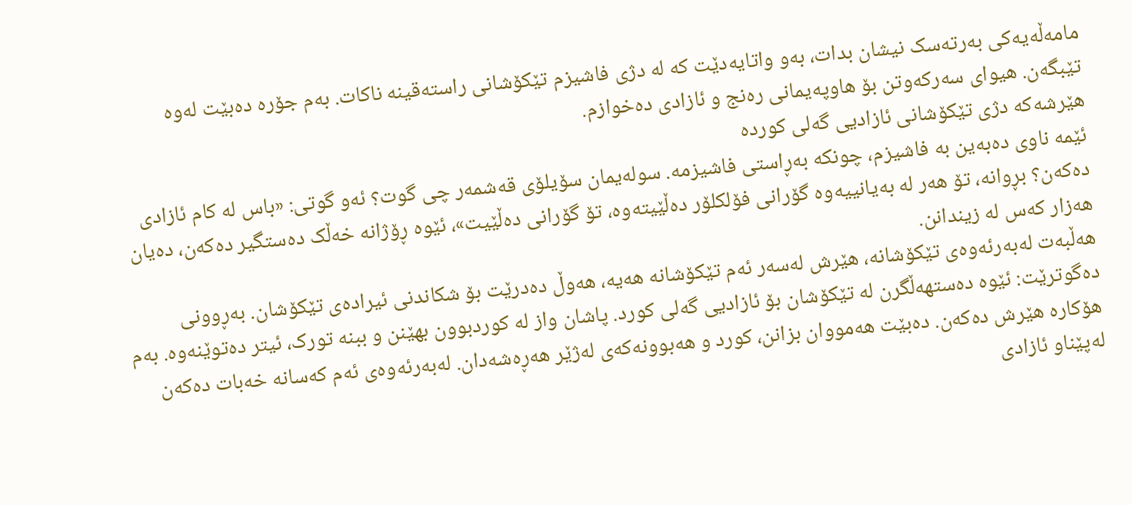مامەڵەیەکی بەرتەسک نیشان بدات، بەو واتایەدێت کە لە دژی فاشیزم تێکۆشانی راستەقینە ناکات. بەم جۆرە دەبێت لەوە تێبگەن. هیوای سەرکەوتن بۆ هاوپەیمانی رەنج و ئازادی دەخوازم.
هێرشەکە دژی تێکۆشانی ئازادیی گەلی کوردە
ئێمە ناوی دەبەین بە فاشیزم، چونکە بەڕاستی فاشیزمە. سولەیمان سۆیلۆی قەشمەر چی گوت؟ ئەو گوتی: «باس لە کام ئازادی دەکەن؟ بڕوانە، تۆ هەر لە بەیانییەوە گۆرانی فۆلکلۆر دەڵێیتەوە، تۆ گۆرانی دەڵێیت»، ئێوە ڕۆژانە خەڵک دەستگیر دەکەن، دەیان هەزار کەس لە زیندانن.
هەڵبەت لەبەرئەوەی تێکۆشانە، هێرش لەسەر ئەم تێکۆشانە هەیە، هەوڵ دەدرێت بۆ شکاندنی ئیرادەی تێکۆشان. بەڕوونی دەگوترێت: ئێوە دەستهەڵگرن لە تێکۆشان بۆ ئازادیی گەلی کورد. پاشان واز لە کوردبوون بهێنن و ببنە تورک، ئیتر دەتوێنەوە. بەم هۆکارە هێرش دەکەن. دەبێت هەمووان بزانن، کورد و هەبوونەکەی لەژێر هەڕەشەدان. لەبەرئەوەی ئەم کەسانە خەبات دەکەن لەپێناو ئازادی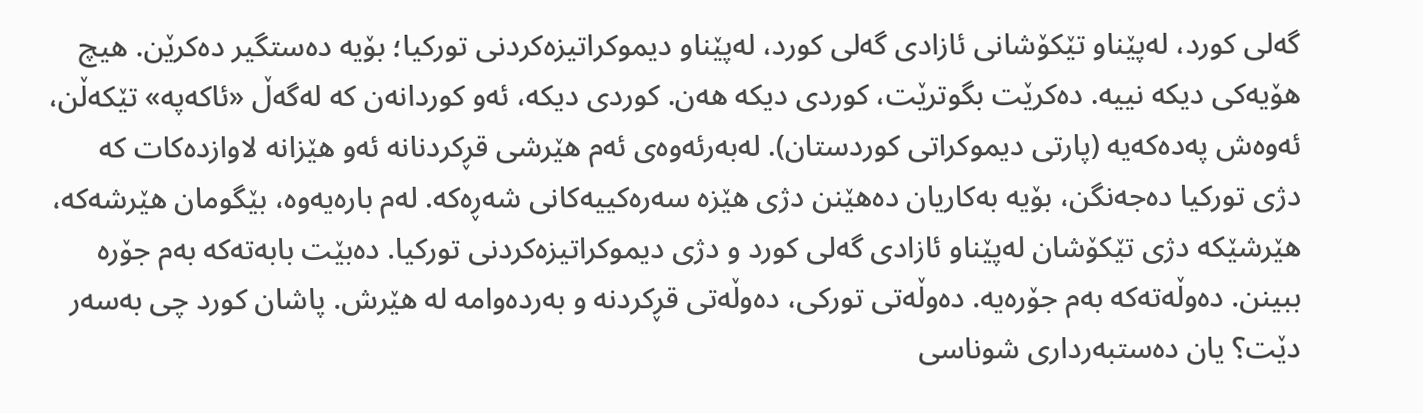گەلی کورد، لەپێناو تێکۆشانی ئازادی گەلی کورد، لەپێناو دیموکراتیزەکردنی تورکیا؛ بۆیە دەستگیر دەکرێن. هیچ هۆیەکی دیکە نییە. دەکرێت بگوترێت، کوردی دیکە هەن. کوردی دیکە، ئەو کوردانەن کە لەگەڵ «ئاکەپە» تێکەڵن، ئەوەش پەدەکەیە (پارتی دیموکراتی کوردستان). لەبەرئەوەی ئەم هێرشی قڕکردنانە ئەو هێزانە لاوازدەکات کە دژی تورکیا دەجەنگن، بۆیە بەکاریان دەهێنن دژی هێزە سەرەکییەکانی شەڕەکە. لەم بارەیەوە، بێگومان هێرشەکە، هێرشێکە دژی تێکۆشان لەپێناو ئازادی گەلی کورد و دژی دیموکراتیزەکردنی تورکیا. دەبێت بابەتەکە بەم جۆرە ببینن. دەوڵەتەکە بەم جۆرەیە. دەوڵەتی تورکی، دەوڵەتی قڕکردنە و بەردەوامە لە هێرش. پاشان کورد چی بەسەر دێت؟ یان دەستبەرداری شوناسی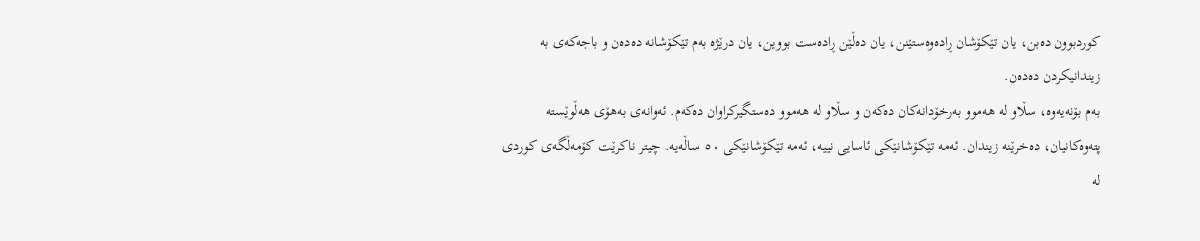کوردبوون دەبن، یان تێکۆشان ڕادەوەستێنن، یان دەڵێن ڕادەست بووین، یان درێژە بەم تێکۆشانە دەدەن و باجەکەی بە زیندانیکردن دەدەن.
بەم بۆنەیەوە، سڵاو لە هەموو بەرخۆدانەکان دەکەن و سڵاو لە هەموو دەستگیرکراوان دەکەم. ئەوانەی بەهۆی هەڵوێستە پتەوەکانیان، دەخرێنە زیندان. ئەمە تێکۆشانێکی ئاسایی نییە، ئەمە تێکۆشانێکی ٥٠ ساڵەیە. چیتر ناکرێت کۆمەڵگەی کوردی لە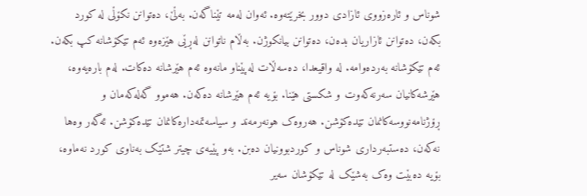شوناس و ئارەزووی ئازادی دوور بخرێتەوە. ئەوان لەمە تێناگەن. بەڵێ، دەتوانن نکۆڵی لە کورد بکەن، دەتوانن ئازاریان بدەن، دەتوانن بیانکوژن. بەڵام ناتوانن لەڕێی هێزەوە ئەم تێکۆشانە کپ بکەن. ئەم تێکۆشانە بەردەوامە. لە واقیعدا، دەسەڵات لەپێناو مانەوە ئەم هێرشانە دەکات. لەم بارەیەوە، هێرشەکانیان سەرنەکەوت و شکستی هێنا. بۆیە ئەم هێرشانە دەکەن. هەموو گەلەکەمان و ڕۆژنامەنووسەکانمان تێدەکۆشن. هەروەک هونەرمەند و سیاسەتمەدارەکانمان تێدەکۆشن. ئەگەر وەها نەکەن، دەستبەرداری شوناس و کوردبوونیان دەبن. بەو پێیەی چیتر شتێک بەناوی کورد نەماوە، بۆیە دەبێت وەک بەشێک لە تێکۆشان سەیر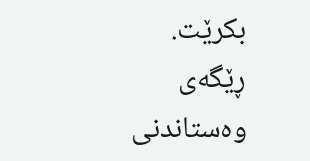بکرێت. ڕێگەی وەستاندنی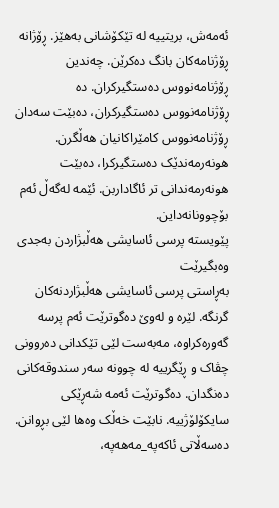ئەمەش، بریتییە لە تێکۆشانی بەهێز. ڕۆژانە ڕۆژنامەکان بانگ دەکرێن. چەندین ڕۆژنامەنووس دەستگیرکران. دە ڕۆژنامەنووس دەستگیرکران، دەبێت سەدان ڕۆژنامەنووس کامێراکانیان هەڵگرن. هونەرمەندێک دەستگیرکرا، دەبێت هونەرمەندانی تر ئاگاداربن. ئێمە لەگەڵ ئەم بۆچوونانەداین.
پێویستە پرسی ئاسایشی هەڵبژاردن بەجدی وەبگیرێت
بەڕاستی پرسی ئاسایشی هەڵبژاردنەکان گرنگە. لێرە و لەوێ دەگوترێت ئەم پرسە گەورەکراوە، مەبەست لێی تێکدانی دەروونی چڤاک و ڕێگرییە لە چوونە سەر سندوقەکانی دەنگدان. دەگوترێت ئەمە شەڕێکی سایکۆلۆژییە. نابێت خەڵک وەها لێی بڕوانن. دەسەڵاتی ئاکەپە_مەهەپە،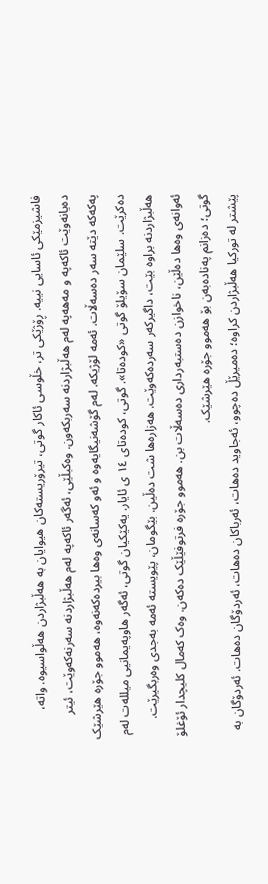فاشیزمێکی ئاسایی نییە. ڕۆژێکی تر، خڵوسی ئاکار گوتی، تیرۆریستەکان هیوایان بە هەڵبژاردن هەڵواسیوە. واتە، دەیانەوێت ئاکەپە و مەهەپە لەم هەڵبژاردنە سەربکەون. وەکبڵێی، ئەگەر ئاکەپە لەم هەڵبژاردنە سەرنەکەوێت، ئیتر پەکەکە دێتە سەر دەسەڵات. ئەمە لۆژیکە. لەم گۆشەنیگایەوە و ئەو کەسانەی وەها بیردەکەنەوە، هەموو جۆرە هێرشێک دەکرێت. سلێمان سۆیلۆ گوتی «کودەتا». گوتی، کودەتای ١٤ ی ئایار. یەکێکیان گوتی، ئەگەر هاوپەیمانیی میللەت لەم هەڵبژاردنە براوە بێت، داگیرکەر سەردەکەوێت. هەزارەها شت دەڵین. بێگومان، پێویستە ئەمە بەجدی وەربگیرێت. ئەوانەی وەها دەڵێن، ناخوازن دەستبەرداری دەسەڵات بن. هەموو جۆرە فرتوفێڵێک دەکەن. وەک کەمال کلیچدار ئۆغلۆ گوتی؛ دەزانم پەنادەبەن بۆ هەموو جۆرە هێرشێک.
پێشتر لە تورکیا هەڵبژاردن کراوە؛ دەمیرێڵ دەچوو، ئەجاوید دەهات، ئەرباکان دەهات، ئەردۆگان دەهات. ئەردۆگان بە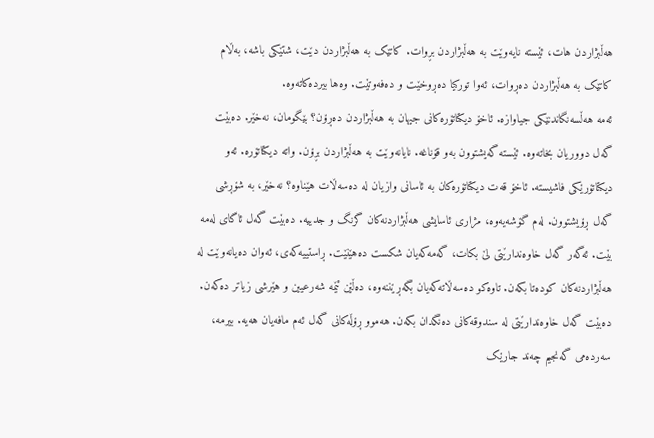هەڵبژاردن هات، ئێستە نایەوێت بە هەڵبژاردن بڕوات. کاتێک بە هەڵبژاردن دێت، شتێکی باشە، بەڵام کاتێک بە هەڵبژاردن دەڕوات، ئەوا تورکیا دەڕوخێت و دەفەوتێت. وەها بیردەکاتەوە.
ئەمە هەڵسەنگاندنێکی جیاوازە. ئاخۆ دیکتاتۆرەکانی جیهان بە هەڵبژاردن دەڕۆن؟ بێگومان، نەخێر. دەبێت گەل دووریان بخاتەوە. ئێستە گەیشتوون بەو قۆناغە. نایانەوێت بە هەڵبژاردن بڕۆن. واتە دیکتاتۆرە. ئەو دیکتاتۆرێکی فاشیستە. ئاخۆ قەت دیکتاتۆرەکان بە ئاسانی وازیان لە دەسەڵات هێناوە؟ نەخێر، بە شۆڕشی گەل ڕۆیشتوون. لەم گۆشەیەوە، مژاری ئاسایشی هەڵبژاردنەکان گرنگ و جدییە. دەبێت گەل ئاگای لەمە بێت. ئەگەر گەل خاوەندارێتی لێ بکات، گەمەکەیان شکست دەهێنێت. ڕاستییەکەی، ئەوان دەیانەوێت لە هەڵبژاردنەکان کودەتا بکەن. تاوەکو دەسەڵاتەکەیان بگەڕێننەوە، دەڵێن ئێمە شەرعیین و هێرشی زیاتر دەکەن. دەبێت گەل خاوەندارێتی لە سندوقەکانی دەنگدان بکەن. هەموو ڕۆڵەکانی گەل ئەم مافەیان هەیە. بیرمە، سەردەمی گەنجیم چەند جارێک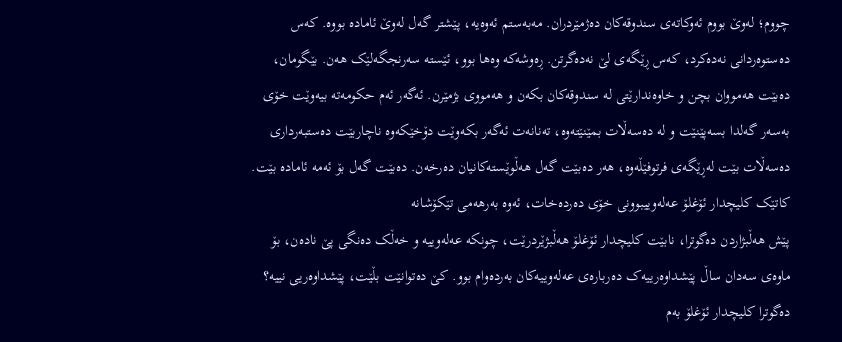چووم؛ لەوێ بووم ئەوکاتەی سندوقەکان دەژمێردران. مەبەستم ئەوەیە، پێشتر گەل لەوێ ئامادە بووە. کەس دەستوەردانی نەدەکرد، کەس ڕێگەی لێ نەدەگرتن. ڕەوشەکە وەها بوو، ئێستە سەرنجگەلێک هەن. بێگومان، دەبێت هەمووان بچن و خاوەندارێتی لە سندوقەکان بکەن و هەمووی بژمێرن. ئەگەر ئەم حکومەتە بیەوێت خۆی بەسەر گەلدا بسەپێنێت و لە دەسەڵات بمێنێتەوە، تەنانەت ئەگەر بکەوێت دۆخێکەوە ناچاربێت دەستبەرداری دەسەڵات بێت لەڕێگەی فرتوفێڵەوە، هەر دەبێت گەل هەڵوێستەکانیان دەرخەن. دەبێت گەل بۆ ئەمە ئامادە بێت.
کاتێک کلیچدار ئۆغلۆ عەلەوییبوونی خۆی دەردەخات، ئەوە بەرهەمی تێکۆشانە
پێش هەڵبژاردن دەگوترا، نابێت کلیچدار ئۆغلۆ هەڵبژێردرێت، چونکە عەلەوییە و خەڵک دەنگی پێ نادەن، بۆ ماوەی سەدان ساڵ پێشداوەرییەک دەربارەی عەلەوییەکان بەردەوام بوو. کێ دەتوانێت بڵێت، پێشداوەریی نییە؟ دەگوترا کلیچدار ئۆغلۆ بەم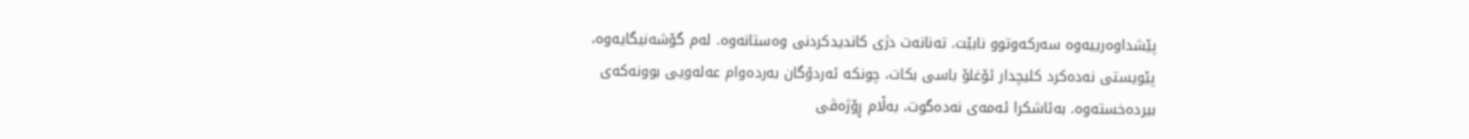پێشداوەرییەوە سەرکەوتوو نابێت. تەنانەت دژی کاندیدکردنی وەستانەوە. لەم گۆشەنیگایەوە، پێویستی نەدەکرد کلیچدار ئۆغلۆ باسی بکات، چونکە ئەردۆگان بەردەوام عەلەویی بوونەکەی بیردەخستەوە. بەئاشکرا ئەمەی نەدەگوت، بەڵام ڕۆژەڤی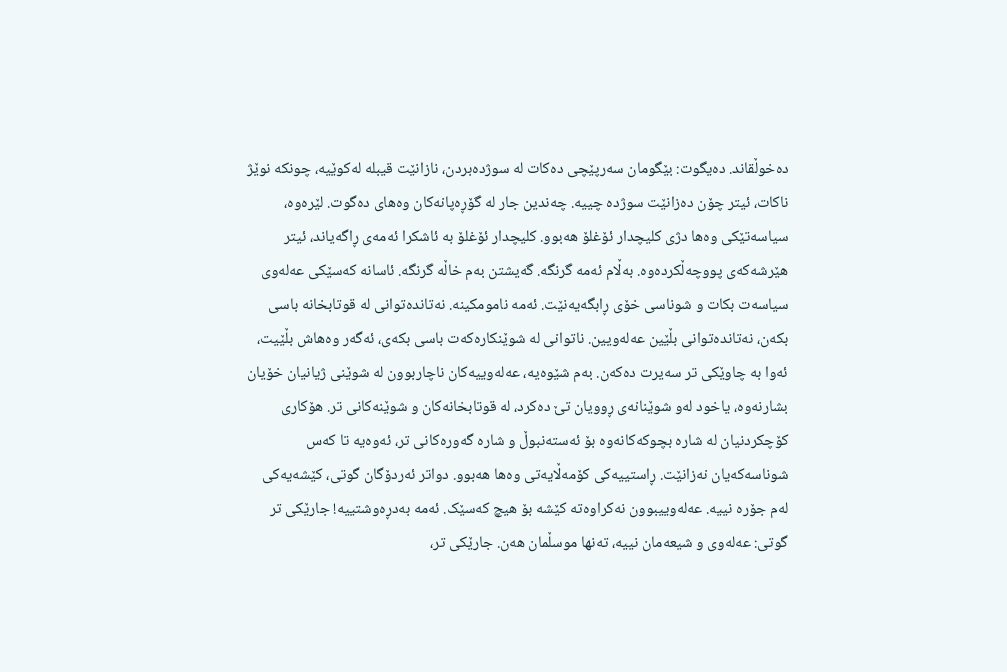دەخوڵقاند. دەیگوت: بێگومان سەرپێچی دەکات لە سوژدەبردن، نازانێت قیبلە لەکوێیە، چونکە نوێژ ناکات، ئیتر چۆن دەزانێت سوژدە چییە. چەندین جار لە گۆڕەپانەکان وەهای دەگوت. لێرەوە، سیاسەتێکی وەها دژی کلیچدار ئۆغلۆ هەبوو. کلیچدار ئۆغلۆ بە ئاشکرا ئەمەی ڕاگەیاند، ئیتر هێرشەکەی پووچەڵکردەوە. بەڵام ئەمە گرنگە. گەیشتن بەم خاڵە گرنگە. ئاسانە کەسێکی عەلەوی سیاسەت بکات و شوناسی خۆی ڕابگەیەنێت. ئەمە نامومکینە. نەتاندەتوانی لە قوتابخانە باسی بکەن، نەتاندەتوانی بڵێین عەلەویین. ناتوانی لە شوێنکارەکەت باسی بکەی، ئەگەر وەهاش بڵێیت، ئەوا بە چاوێکی تر سەیرت دەکەن. بەم شێوەیە، عەلەوییەکان ناچاربوون لە شوێنی ژیانیان خۆیان بشارنەوە، یاخود لەو شوێنانەی ڕوویان تێ دەکرد، لە قوتابخانەکان و شوێنەکانی تر. هۆکاری کۆچکردنیان لە شارە بچوکەکانەوە بۆ ئەستەنبوڵ و شارە گەورەکانی تر، ئەوەیە تا کەس شوناسەکەیان نەزانێت. ڕاستییەکی کۆمەڵایەتی وەها هەبوو. دواتر ئەردۆگان گوتی، کێشەیەکی لەم جۆرە نییە. عەلەوییبوون نەکراوەتە کێشە بۆ هیچ کەسێک. ئەمە بەدڕەوشتییە! جارێکی تر گوتی: عەلەوی و شیعەمان نییە، تەنها موسڵمان هەن. جارێکی تر،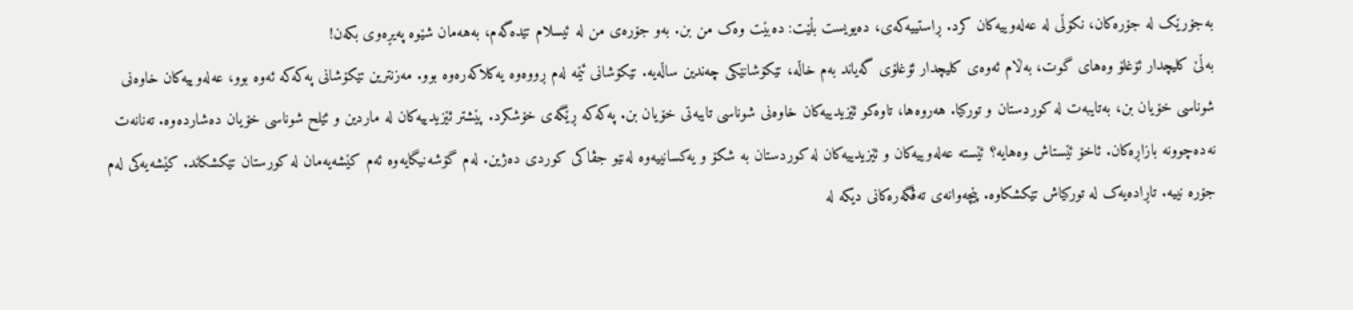بەجۆرێک لە جۆرەکان، نکۆڵی لە عەلەوییەکان کرد. ڕاستییەکەی، دەیویست بڵێت: دەبێت وەک من بن. بەو جۆرەی من لە ئیسلام تێدەگەم، بەهەمان شێوە پەیڕەوی بکەن!
بەڵێ کلیچدار ئۆغلۆ وەهای گوت، بەڵام ئەوەی کلیچدار ئۆغلۆی گەیاند بەم خاڵە، تێکۆشانێکی چەندین ساڵەیە. تێکۆشانی ئێمە لەم ڕووەوە یەکلاکەرەوە بوو. مەزنترین تێکۆشانی پەکەکە ئەوە بوو، عەلەوییەکان خاوەنی شوناسی خۆیان بن، بەتایبەت لە کوردستان و تورکیا. هەروەها، تاوەکو ئێزیدییەکان خاوەنی شوناسی تایبەتی خۆیان بن. پەکەکە ڕێگەی خۆشکرد. پێشتر ئێزیدییەکان لە ماردین و ئێلح شوناسی خۆیان دەشاردەوە. تەنانەت نەدەچوونە بازاڕەکان. ئاخۆ ئێستاش وەهایە؟ ئێستە عەلەوییەکان و ئێزیدییەکان لە کوردستان بە شکۆ و یەکسانییەوە لەنێو جڤاکی کوردی دەژین. لەم گۆشەنیگایەوە ئەم کێشەیەمان لە کورستان تێکشکاند. کێشەیەکی لەم جۆرە نییە. تاڕادەیەک لە تورکیاش تێکشکاوە. پێچەوانەی تەڤگەرەکانی دیکە لە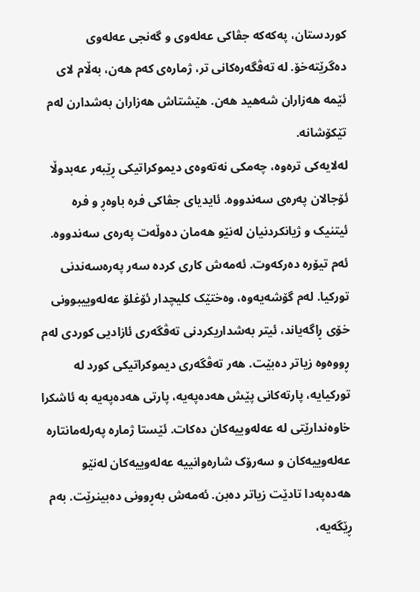کوردستان، پەکەکە جڤاکی عەلەوی و گەنجی عەلەوی دەگرێتەخۆ. لە تەڤگەرەکانی تر، ژمارەی کەم هەن، بەڵام لای ئێمە هەزاران شەهید هەن. هێشتاش هەزاران بەشدارن لەم تێکۆشانە.
لەلایەکی ترەوە، چەمکی نەتەوەی دیموکراتیکی ڕێبەر عەبدوڵا ئۆجالان پەرەی سەندووە. ئایدیای جڤاکی فرە باوەڕ و فرە ئیتنیک و ژیانکردنیان لەنێو هەمان دەوڵەت پەرەی سەندووە. ئەم تیۆرە دەرکەوت. ئەمەش کاری کردە سەر پەرەسەندنی تورکیا. لەم گۆشەیەوە، وەختێک کلیچدار ئۆغلۆ عەلەوییبوونی خۆی ڕاگەیاند، ئیتر بەشداریکردنی تەڤگەری ئازادیی کوردی لەم ڕووەوە زیاتر دەبێت. هەر تەڤگەری دیموکراتیکی کورد لە تورکیایە، پارتەکانی پێش هەدەپەیە، پارتی هەدەپەیە بە ئاشکرا خاوەندارێتی لە عەلەوییەکان دەکات. ئێستا ژمارە پەرلەمانتارە عەلەوییەکان و سەرۆک شارەوانییە عەلەوییەکان لەنێو هەدەپەدا تادێت زیاتر دەبن. ئەمەش بەڕوونی دەبینرێت. بەم ڕێگەیە،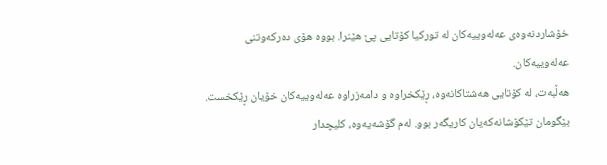خۆشاردنەوەی عەلەوییەکان لە تورکیا کۆتایی پێ هێنرا. بووە هۆی دەرکەوتنی عەلەوییەکان.
هەڵبەت، لە کۆتایی هەشتاکانەوە، ڕێکخراوە و دامەزراوە عەلەوییەکان خۆیان ڕێکخست. بێگومان تێکۆشانەکەیان کاریگەر بوو. لەم گۆشەیەوە، کلیچدار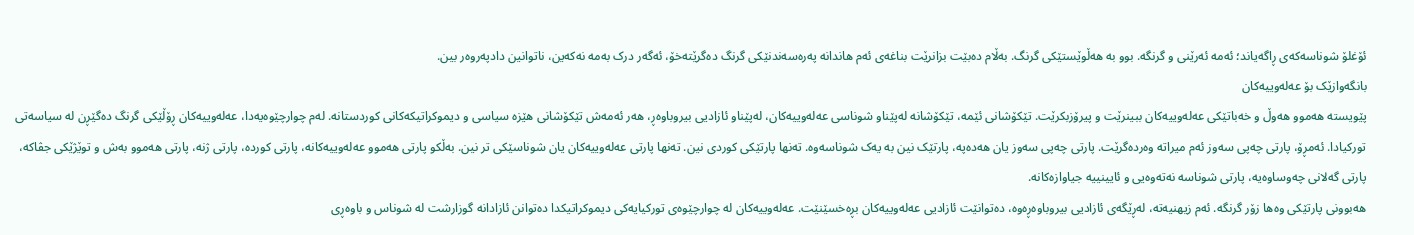ئۆغلۆ شوناسەکەی ڕاگەیاند؛ ئەمە ئەرێنی و گرنگە. بوو بە هەڵوێستێکی گرنگ. بەڵام دەبێت بزانرێت بناغەی ئەم هاندانە پەرەسەندنێکی گرنگ دەگرێتەخۆ، ئەگەر درک بەمە نەکەین، ناتوانین دادپەروەر بین.
بانگەوازێک بۆ عەلەوییەکان
پێویستە هەموو هەوڵ و خەباتێکی عەلەوییەکان ببینرێت و پیرۆزبکرێت. تێکۆشانی ئێمە، تێکۆشانە لەپێناو شوناسی عەلەوییەکان، لەپێناو ئازادیی بیروباوەڕ، هەر ئەمەش تێکۆشانی هێزە سیاسی و دیموکراتیکەکانی کوردستانە. لەم چوارچێوەیەدا، عەلەوییەکان ڕۆڵێکی گرنگ دەگێڕن لە سیاسەتی تورکیادا. ئەمڕۆ، پارتی چەپی سەوز ئەم میراتە وەردەگرێت. پارتی چەپی سەوز یان هەدەپە، پارتێک نین بە یەک شوناسەوە. تەنها پارتێکی کوردی نین. تەنها پارتی عەلەوییەکان یان شوناسێکی تر نین. بەڵکو پارتی هەموو عەلەوییەکانە، پارتی کوردە، پارتی ژنە، پارتی هەموو بەش و توێژێکی جڤاکە، پارتی گەلانی چەوساوەیە، پارتی شوناسە نەتەوەیی و ئایینییە جیاوازەکانە.
هەبوونی پارتێکی وەها زۆر گرنگە. ئەم زیهنیەتە، لەڕێگەی ئازادیی بیروباوەڕەوە، دەتوانێت ئازادیی عەلەوییەکان بڕەخسێنێت. عەلەوییەکان لە چوارچێوەی تورکیایەکی دیموکراتیکدا دەتوانن ئازادانە گوزارشت لە شوناس و باوەڕی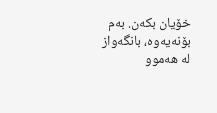خۆیان بکەن. بەم بۆنەیەوە، بانگەواز لە هەموو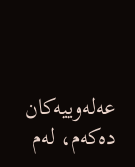عەلەوییەکان دەکەم، لەم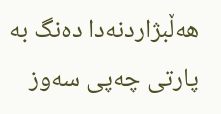هەڵبژاردنەدا دەنگ بە پارتی چەپی سەوز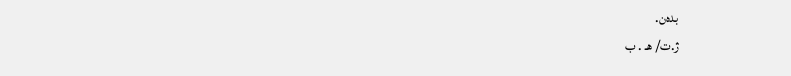بدەن.
ژ.ت/ هـ . ب